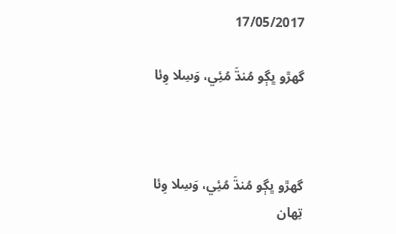17/05/2017

گهڙو ڀڳو مُنڌَ مُئِي، وَسِلا وِئا



گهڙو ڀڳو مُنڌَ مُئِي، وَسِلا وِئا
تِهان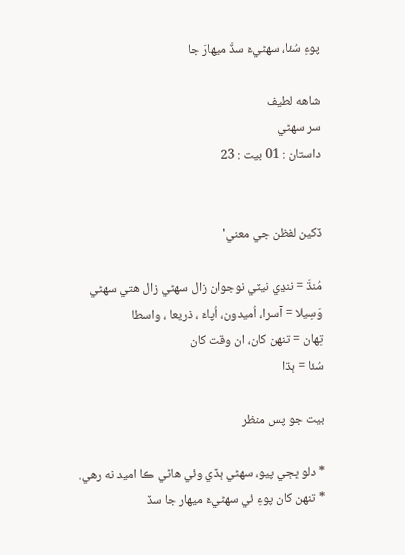پوءِ سُئا، سهڻيءَ سڏَ ميهارَ جا

شاهه لطيف
سر سهڻي
داستان : 01 بيت : 23


ڏکين لفظن جي معني'

مُنڌَ = ننڍي نيٽي نوجوان زال سهڻي زال هتي سهڻي
وَسِيلا = آسرا، اُميدون، اُپاءَ ، ذريعا ، واسطا
تِهان = تنهن کان، ان وقت کان
سُئا = ٻڌا

بيت جو پس منظر

* دلو ڀڄي پيو، سهڻي ٻڏي وئي هاڻي ڪا اميد نه رهي.
* تنهن کان پوءِ ئي سهڻيءَ ميهار جا سڏ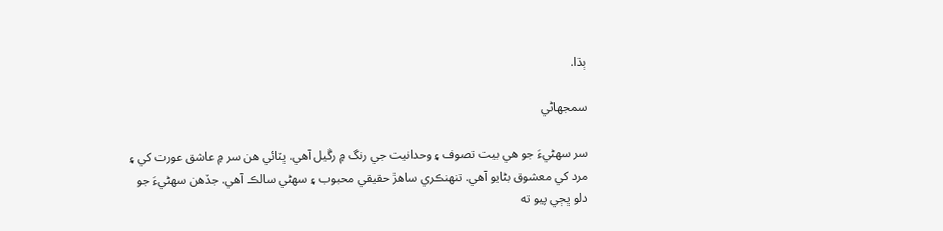ٻڌا.

سمجهاڻي

سر سهڻيءَ جو هي بيت تصوف ۽ وحدانيت جي رنگ ۾ رڱيل آهي. ڀٽائي هن سر ۾ عاشق عورت کي ۽ مرد کي معشوق بڻايو آهي. تنهنڪري ساهڙ حقيقي محبوب ۽ سهڻي سالڪ آهي. جڏهن سهڻيءَ جو دلو ڀڄي پيو ته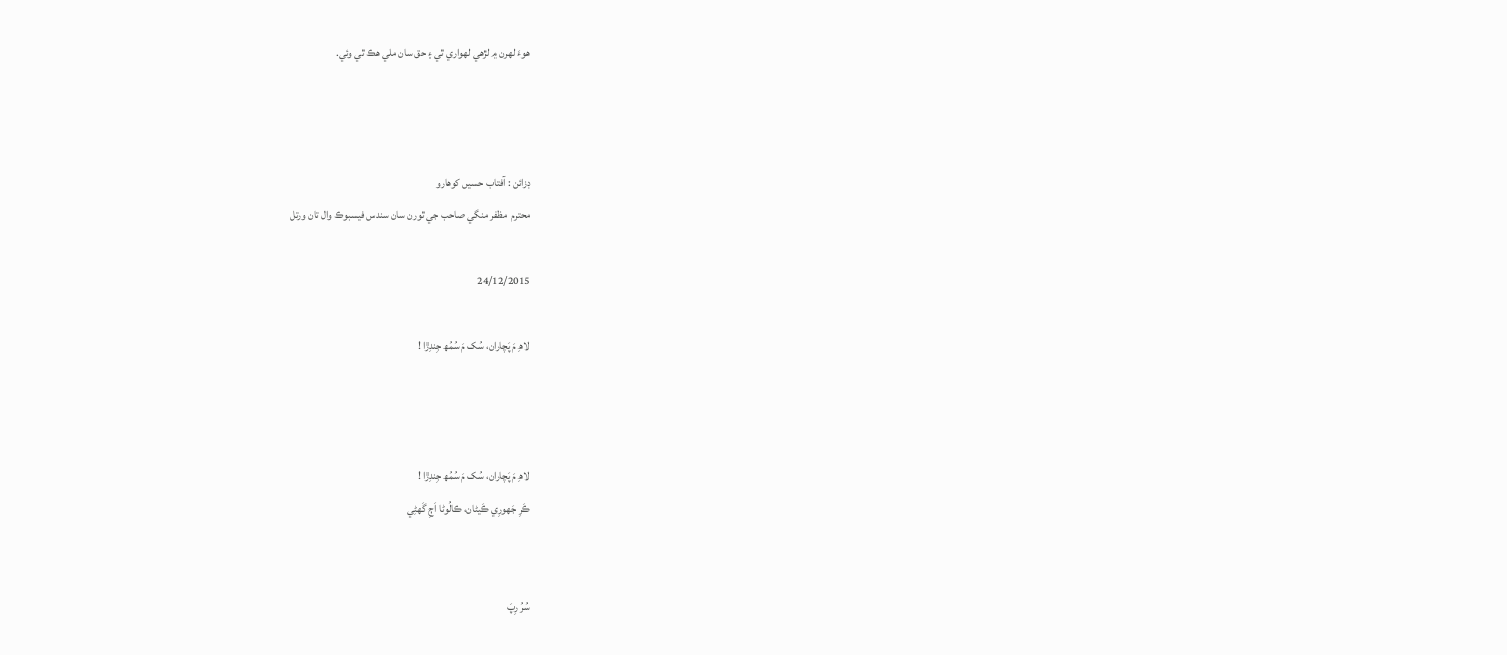هوءَ لهرن ۾ لڙهي لهواري ٿي ۽ حق سان ملي هڪ ٿي وئي.



ڊزائن : آفتاب حسیں کوهارو
محترم  مظفر منگي صاحب جي ٿورن سان سندس فيسبوڪ وال تان ورتل

24/12/2015

لاھِ مَ پَچاران، سُک مَ سُمُھ جِندِڙا !



لاھِ مَ پَچاران، سُک مَ سُمُھ جِندِڙا !
ڪَرِ جَهورِي ڪَيڻان، ڪالُوڻا اَڄِ گَهڻِي


سُرُ رِپَ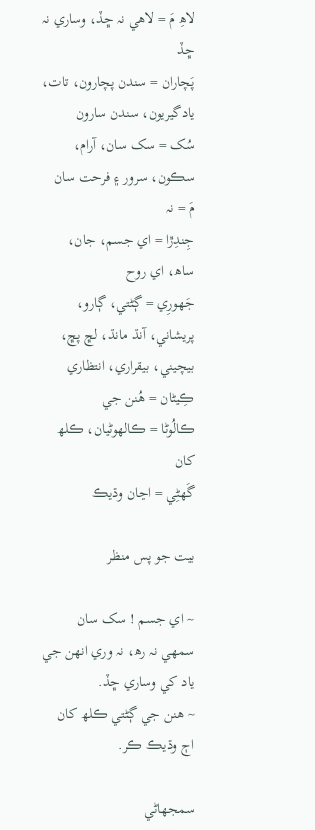لاھِ مَ = لاهي نہ ڇڏ، وساري نہ ڇڏ
پَچاران = سندن پچارون، تات، يادگيريون، سندن سارون
سُک = سک سان، آرام، سڪون، سرور ۽ فرحت سان
مَ = نہ
جِندِڙا = اي جسم، جان، ساھ، اي روح
جَهورِي = ڳڻتي، ڳارو، پريشاني، آنڌ مانڌ، لڇ پڇ، بيچيني، بيقراري، انتظاري
ڪِيڻان = هُنن جي
ڪالُوڻا = ڪالهوڻيان، ڪلھ کان
گَهڻِي = اڃان وڌيڪ

بيت جو پس منظر

~ اي جسم ! سک سان سمهي نہ رھ، نہ وري انهن جي ياد کي وساري ڇڏ.
~ هنن جي ڳڻتي ڪلھ کان اڄ وڌيڪ ڪر.

سمجهاڻي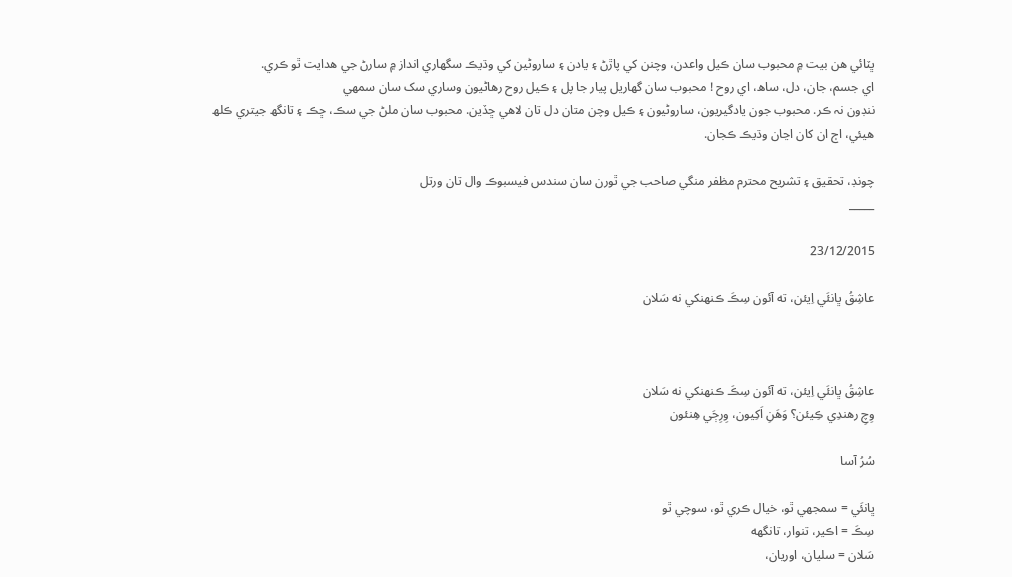ڀٽائي هن بيت ۾ محبوب سان ڪيل واعدن، وچنن کي پاڙڻ ۽ يادن ۽ ساروڻين کي وڌيڪ سگهاري انداز ۾ سارڻ جي هدايت ٿو ڪري.
اي جسم، جان، دل، ساھ، اي روح ! محبوب سان گهاريل پيار جا پل ۽ ڪيل روح رهاڻيون وساري سک سان سمهي
ننڊون نہ ڪر. محبوب جون يادگيريون، ساروڻيون ۽ ڪيل وچن متان دل تان لاهي ڇڏين. محبوب سان ملڻ جي سڪ، ڇڪ ۽ تانگھ جيتري ڪلھ هيئي، اڄ ان کان اڃان وڌيڪ ڪجان.

چونڊ، تحقيق ۽ تشريح محترم مظفر منگي صاحب جي ٿورن سان سندس فيسبوڪ وال تان ورتل
_____

23/12/2015

عاشِقُ ڀانئَي اِيئن، ته آئون سِڪَ ڪنهنکي نه سَلان



عاشِقُ ڀانئَي اِيئن، ته آئون سِڪَ ڪنهنکي نه سَلان
وِچِ رهندِي ڪِيئن؟ وَهَنِ اَکِيون، وِرِڄَي هِنئون

سُرُ آسا

ڀانئَي = سمجهي ٿو، خيال ڪري ٿو، سوچي ٿو
سِڪَ = اڪير، تنوار، تانگهه
سَلان = سليان، اوريان،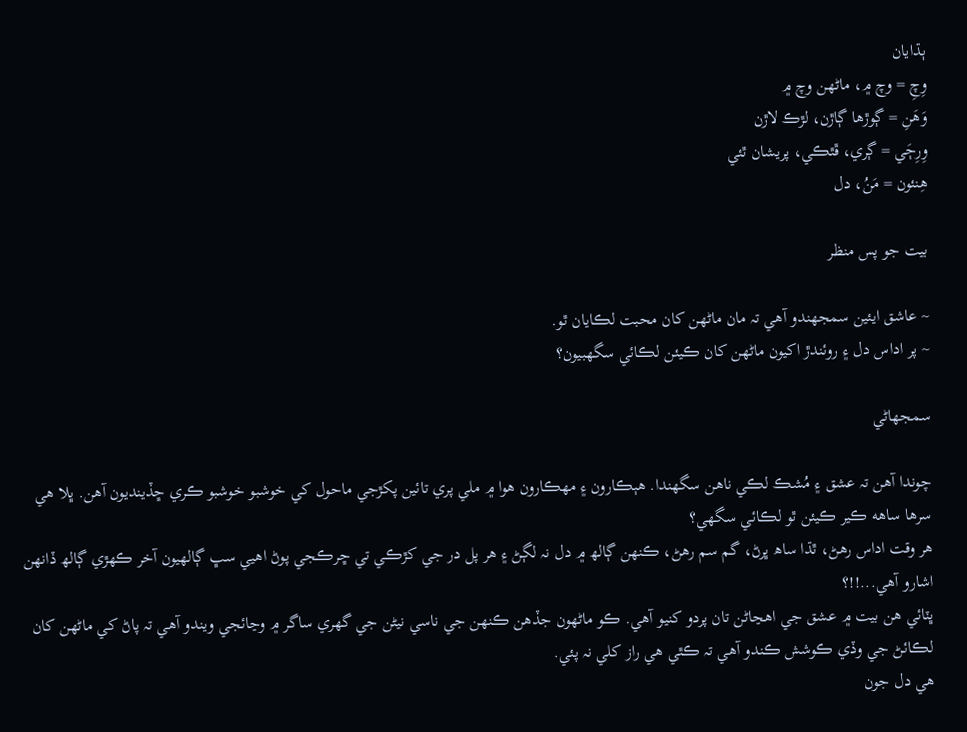ٻڌايان
وِچِ = وچ ۾، ماڻهن وچ ۾
وَهَنِ = ڳوڙها ڳاڙن، لڙڪ لاڙن
وِرِڄَي = ڳري، ڦٿڪي، پريشان ٿئي
هِنئون = مَنُ، دل

بيت جو پس منظر

~ عاشق ايئين سمجهندو آهي تہ مان ماڻهن کان محبت لڪايان ٿو.
~ پر اداس دل ۽ روئندڙ اکيون ماڻهن کان ڪيئن لڪائي سگهبيون؟

سمجهاڻي

چوندا آهن تہ عشق ۽ مُشڪ لڪي ناهن سگهندا. هٻڪارون ۽ مهڪارون هوا ۾ ملي پري تائين پکڙجي ماحول کي خوشبو خوشبو ڪري ڇڏينديون آهن. ڀلا هي سرها ساهه ڪير ڪيئن ٿو لڪائي سگهي؟
هر وقت اداس رهڻ، ٿڌا ساھ ڀرڻ، گم سم رهڻ، ڪنهن ڳالھ ۾ دل نہ لڳڻ ۽ هر پل در جي کڙڪي تي ڇرڪجي پوڻ اهيي سڀ ڳالهيون آخر ڪهڙي ڳالھ ڏانهن اشارو آهي...!!؟
ڀٽائي هن بيت ۾ عشق جي اهڃاڻن تان پردو کنيو آهي. ڪو ماڻهون جڏهن ڪنهن جي ناسي نيڻن جي گهري ساگر ۾ وڃائجي ويندو آهي تہ پاڻ کي ماڻهن کان لڪائڻ جي وڏي ڪوشش ڪندو آهي تہ ڪٿي هي راز کلي نہ پئي.
هي دل جون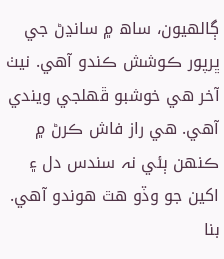ڳالهيون، ساھ ۾ سانڍڻ جي ڀرپور ڪوشش ڪندو آهي. نيٺ آخر هي خوشبو ڦهلجي ويندي آهي. هي راز فاش ڪرڻ ۾ ڪنهن ٻئي نہ سندس دل ۽ اکين جو وڏو هٿ هوندو آهي. بنا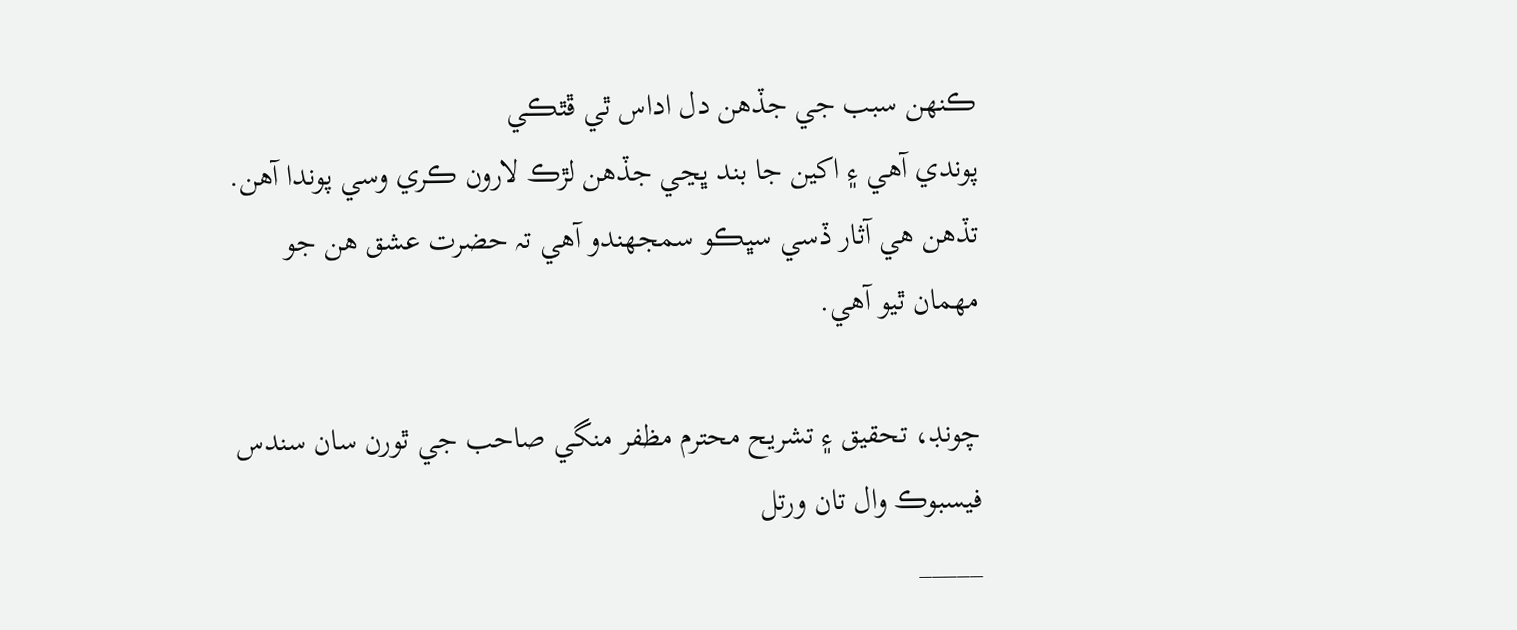ڪنهن سبب جي جڏهن دل اداس ٿي ڦٿڪي
پوندي آهي ۽ اکين جا بند ڀڃي جڏهن لڙڪ لارون ڪري وسي پوندا آهن. تڏهن هي آثار ڏسي سڀڪو سمجهندو آهي تہ حضرت عشق هن جو مهمان ٿيو آهي.

چونڊ، تحقيق ۽ تشريح محترم مظفر منگي صاحب جي ٿورن سان سندس فيسبوڪ وال تان ورتل
_____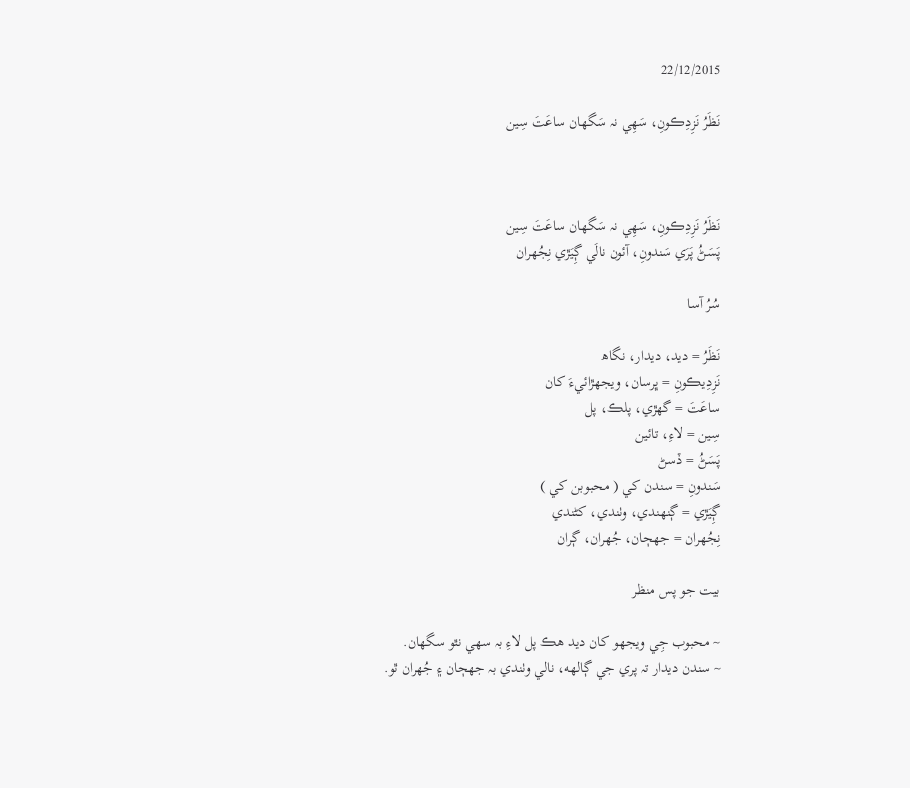22/12/2015

نَظَرُ نَزِدِڪونِ، سَهِي نہ سَگهان ساعَتَ سِين



نَظَرُ نَزِدِڪونِ، سَهِي نہ سَگهان ساعَتَ سِين
پَسَڻُ پَرَي سَندونِ، آئون نالَي ڳِيَڙي نِجُهران

سُرُ آسا

نَظَرُ = ديد، ديدار، نگاھ
نَزِدِيڪونِ = ڀرسان، ويجهڙائيءَ کان
ساعَتَ = گهڙي، پلڪ، پل
سِين = لاءِ، تائين
پَسَڻُ = ڏسڻ
سَندونِ = سندن کي ( محبوبن کي )
ڳِيَڙي = ڳنهندي، وٺندي، کڻندي
نِجُهران = جهڄان، جُهران، ڳران

بيت جو پس منظر

~ محبوب جِي ويجهو کان ديد هڪ پل لاءِ بہ سهي نٿو سگهان.
~ سندن ديدار تہ پري جي ڳالهه، نالي وٺندي بہ جهڄان ۽ جُهران ٿو.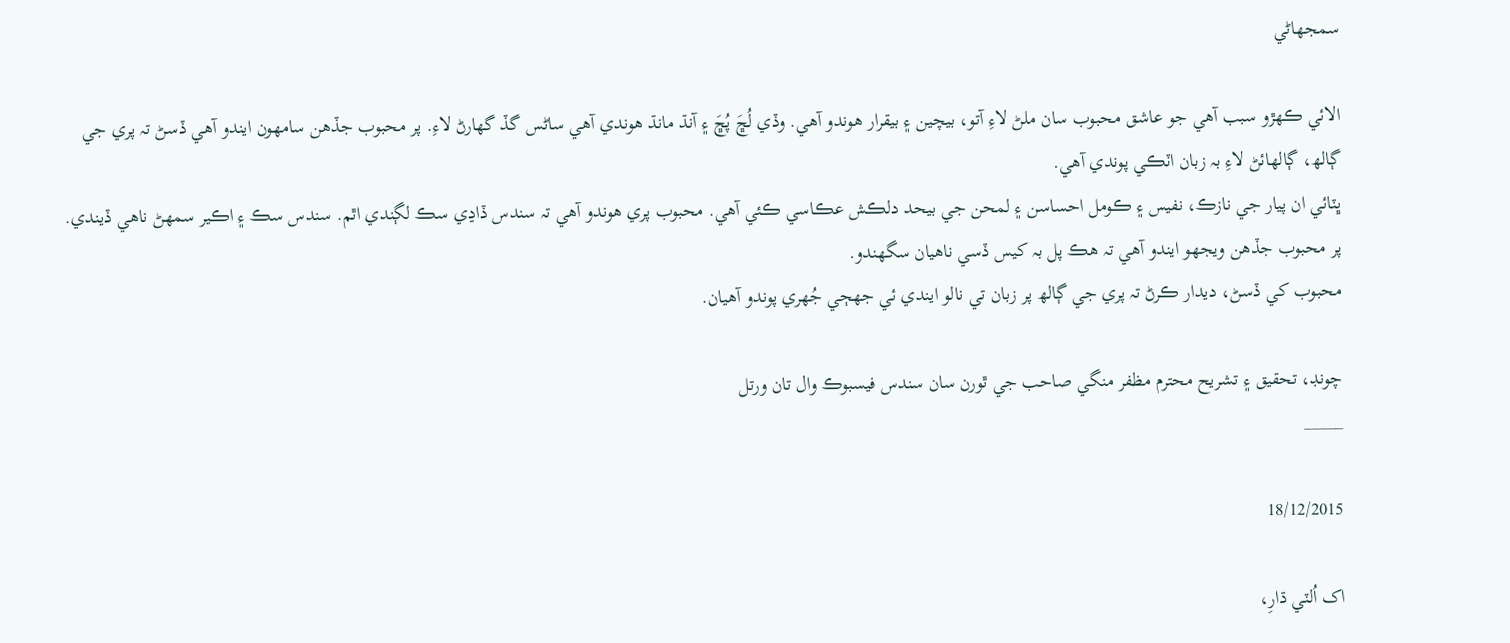سمجهاڻي

الائي ڪهڙو سبب آهي جو عاشق محبوب سان ملڻ لاءِ آتو، بيچين ۽ بيقرار هوندو آهي. وڏي لُڇَ پُڇَ ۽ آنڌ مانڌ هوندي آهي ساڻس گڏ گهارڻ لاءِ. پر محبوب جڏهن سامهون ايندو آهي ڏسڻ تہ پري جي ڳالھ، ڳالهائڻ لاءِ بہ زبان اٽڪي پوندي آهي.
ڀٽائي ان پيار جي نازڪ، نفيس ۽ ڪومل احساسن ۽ لمحن جي بيحد دلڪش عڪاسي ڪئي آهي. محبوب پري هوندو آهي تہ سندس ڏاڍي سڪ لڳندي اٿم. سندس سڪ ۽ اڪير سمهڻ ناهي ڏيندي. پر محبوب جڏهن ويجهو ايندو آهي تہ هڪ پل بہ کيس ڏسي ناهيان سگهندو.
محبوب کي ڏسڻ، ديدار ڪرڻ تہ پري جي ڳالھ پر زبان تي نالو ايندي ئي جهڄي جُهري پوندو آهيان.

چونڊ، تحقيق ۽ تشريح محترم مظفر منگي صاحب جي ٿورن سان سندس فيسبوڪ وال تان ورتل
_____

18/12/2015

اک اُلٽي ڌارِ،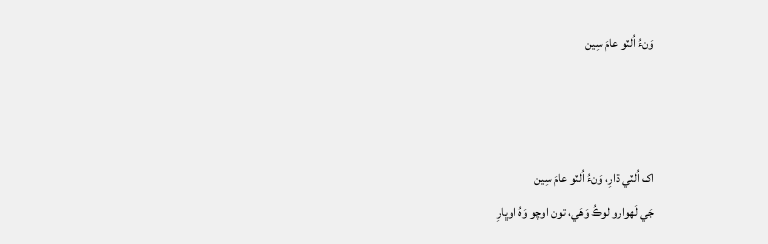وَنءُ اُلٽو عامَ سِين



اک اُلٽي ڌارِ، وَنءُ اُلٽو عامَ سِين
جَي لَهوارو لوڪُ وَهَي، تون اوچو وَهُ اوڀارِ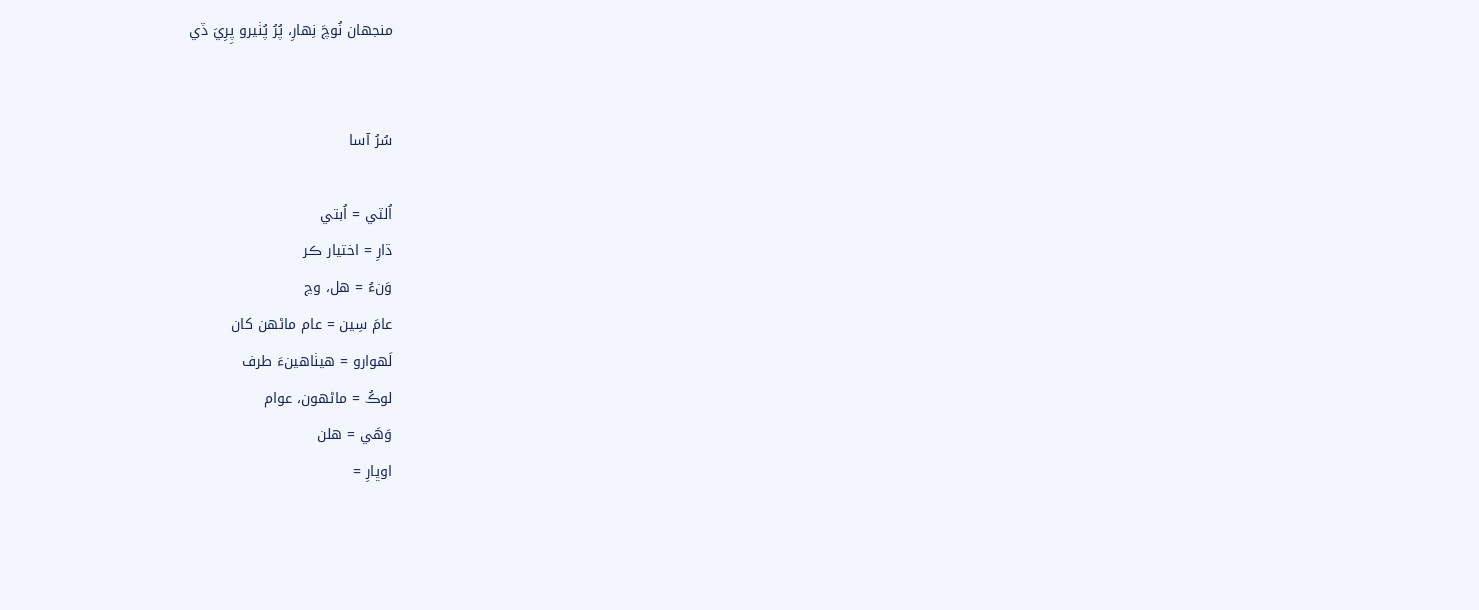منجهان نُوچَ نِهارِ، پُرُ پُٺيرو پِرِيَ ڏي


سُرُ آسا

اُلٽي = اُبتي
ڌارِ = اختيار ڪر
وَنءُ = هل، وڃ
عامَ سِين = عام ماڻهن کان
لَهوارو = هيٺاهينءَ طرف
لوڪُ = ماڻهون، عوام
وَهَي = هلن
اوڀارِ =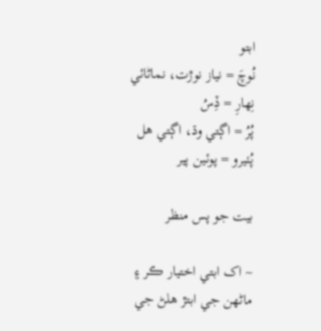ابتو
نُوچَ = نياز نوڙت، نماڻائي
نِهارِ = ڏِسُ
پُرُ = اڳتي وڌ، اڳتي هل
پُٺيرو = پوئين پير

بيت جو پس منظر

~ اک ابتي اختيار ڪر ۽ ماڻهن جي ابتڙ هلڻ جي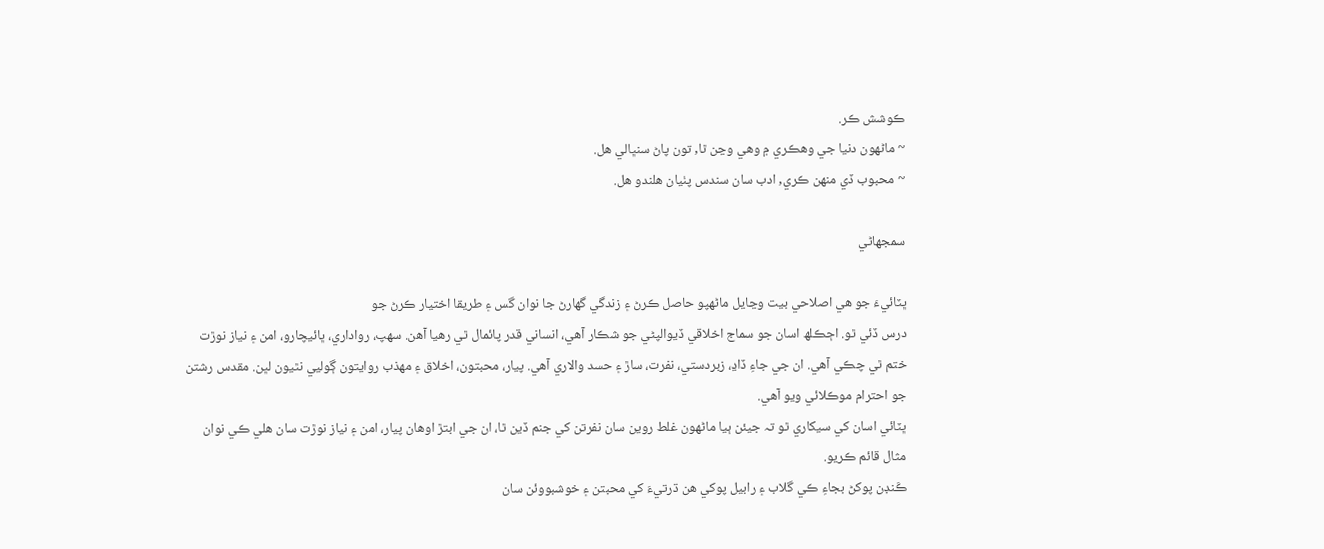ڪوشش ڪر.
~ ماڻهون دنيا جي وهڪري ۾ وهي وڃن ٿا, تون پاڻ سنڀالي هل.
~ محبوب ڏي منهن ڪري, ادب سان سندس پٺيان هلندو هل.

سمجهاڻي

ڀٽائيءَ جو هي اصلاحي بيت وڃايل ماڻهپو حاصل ڪرڻ ۽ زندگي گهارڻ جا نوان گس ۽ طريقا اختيار ڪرڻ جو
درس ڏئي ٿو. اڄڪلھ اسان جو سماج اخلاقي ڏيوالپڻي جو شڪار آهي، انساني قدر پائمال ٿي رهيا آهن. سهپ، رواداري، ڀائيچارو، امن ۽ نياز نوڙت ختم ٿي چڪي آهي. ان جي جاءِ ڏاڍ، زبردستي، نفرت، ساڙ ۽ حسد والاري آهي. پيار، محبتون، اخلاق ۽ مهذب روايتون ڳوليي نٿيون لڀن. مقدس رشتن جو احترام موڪلائي ويو آهي.
ڀٽائي اسان کي سيکاري ٿو تہ جيئن ٻيا ماڻهون غلط روين سان نفرتن کي جنم ڏين ٿا، ان جي ابتڙ اوهان پيار، امن ۽ نياز نوڙت سان هلي ڪي نوان مثال قائم ڪريو.
ڪَنڊن پوکڻ بجاءِ ڪي گلاب ۽ رابيل پوکي هن ڌرتيءَ کي محبتن ۽ خوشبووئن سان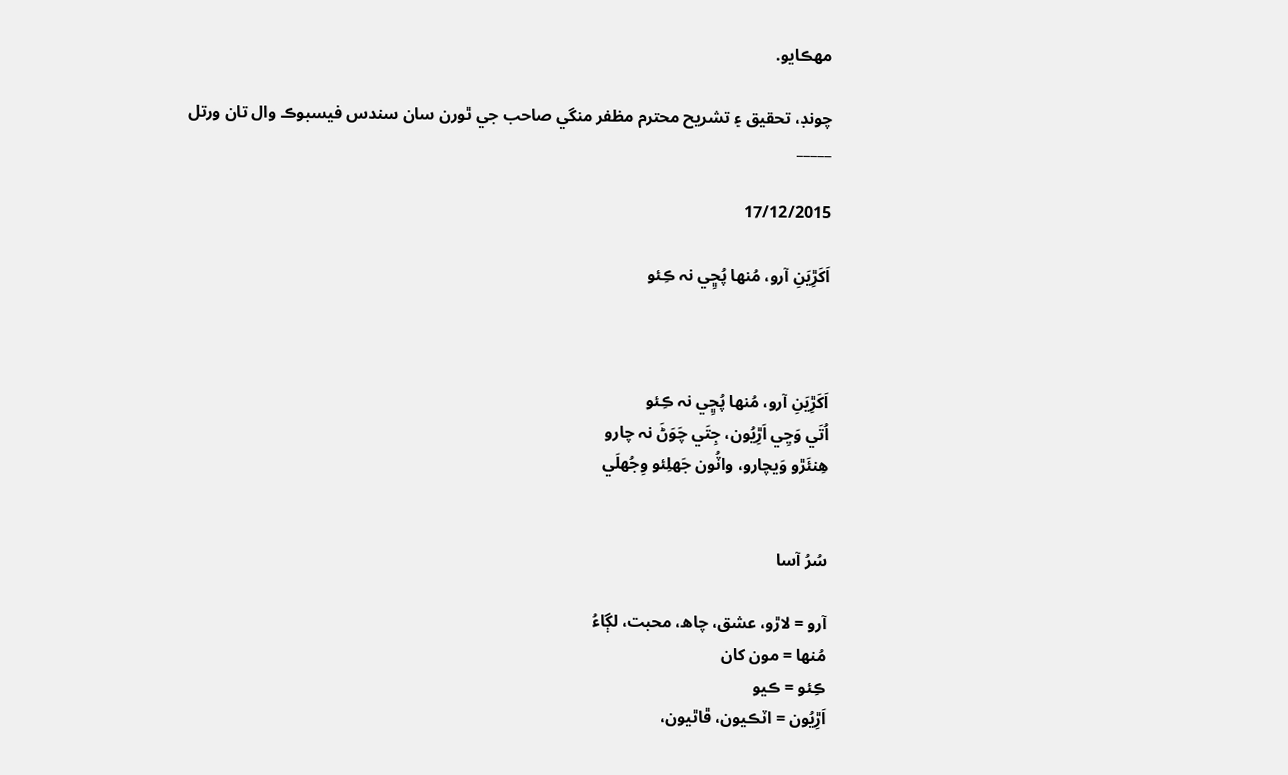مهڪايو.

چونڊ، تحقيق ۽ تشريح محترم مظفر منگي صاحب جي ٿورن سان سندس فيسبوڪ وال تان ورتل
_____

17/12/2015

اَکَڙِيَنِ آرو، مُنها پُڇِي نہ ڪِئو



اَکَڙِيَنِ آرو، مُنها پُڇِي نہ ڪِئو
اُتَي وَڃِي اَڙِيُون، جِتَي چَوَڻَ نہ چارو
هِنئَڙو وَيچارو، واٽُون جَهلِئو وِجُهلَي


سُرُ آسا

آرو = لاڙو، عشق، چاھ، محبت، لڳاءُ
مُنها = مون کان
ڪِئو = ڪيو
اَڙِيُون = اٽڪيون، ڦاٿيون،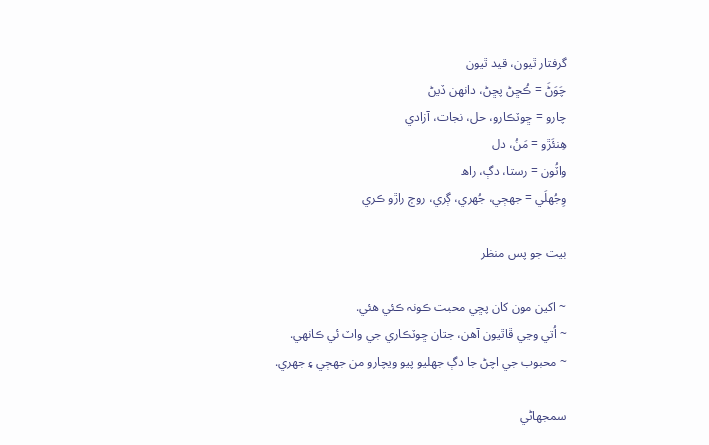گرفتار ٿيون، قيد ٿيون
چَوَڻَ = ڪُڇڻ پڇڻ، دانهن ڏيڻ
چارو = ڇوٽڪارو، حل، نجات، آزادي
هِنئَڙو = مَنُ، دل
واٽُون = رستا، دڳ، راھ
وِجُهلَي = جهڄي، جُهري، ڳري، روڄ راڙو ڪري

بيت جو پس منظر

~ اکين مون کان پڇي محبت ڪونہ ڪئي هئي.
~ اُتي وڃي ڦاٿيون آهن، جتان ڇوٽڪاري جي واٽ ئي ڪانهي.
~ محبوب جي اچڻ جا دڳ جهليو پيو ويچارو من جهڄي ۽ جهري.

سمجهاڻي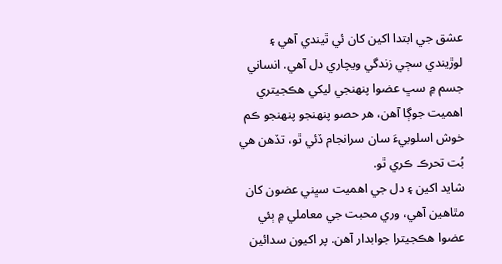عشق جي ابتدا اکين کان ئي ٿيندي آهي ۽ لوڙيندي سڄي زندگي ويچاري دل آهي. انساني جسم ۾ سڀ عضوا پنهنجي ليکي هڪجيتري اهميت جوڳا آهن، هر حصو پنهنجو پنهنجو ڪم خوش اسلوبيءَ سان سرانجام ڏئي ٿو، تڏهن هي بُت تحرڪ ڪري ٿو.
شايد اکين ۽ دل جي اهميت سڀني عضون کان مٿاهين آهي، وري محبت جي معاملي ۾ ٻئي عضوا هڪجيترا جوابدار آهن. پر اکيون سدائين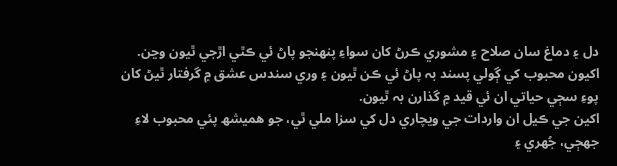دل ۽ دماغ سان صلاح ۽ مشوري ڪرڻ کان سواءِ پنهنجو پاڻ ئي ڪٿي اڙجي ٿيون وڃن.
اکيون محبوب کي ڳولي پسند بہ پاڻ ئي ڪن ٿيون ۽ وري سندس عشق ۾ گرفتار ٿيڻ کان پوءِ سڄي حياتي ان ئي قيد ۾ گذارن بہ ٿيون.
اکين جي ڪيل ان واردات جي ويچاري دل کي سزا ملي ٿي، جو هميشھ پئي محبوب لاءِ جهڄي، جُهري ۽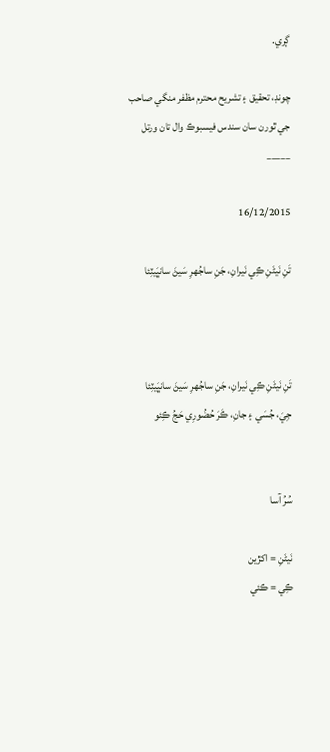ڳري.

چونڊ، تحقيق ۽ تشريح محترم مظفر منگي صاحب جي ٿورن سان سندس فيسبوڪ وال تان ورتل
_____

16/12/2015

تَنِ نَيڻَنِ ڪِي نَيرانِ، جَنِ ساجُهرِ سَيڻَ سانڀَيٽِئا



تَنِ نَيڻَنِ ڪِي نَيرانِ، جَنِ ساجُهرِ سَيڻَ سانڀَيٽِئا
جِيَ، جُسَي ۽ جانِ، ڪَرَ حُضُورِي حَجُ ڪِئو


سُرُ آسا

نَيڻَنِ = اکڙين
ڪِي = ڪئي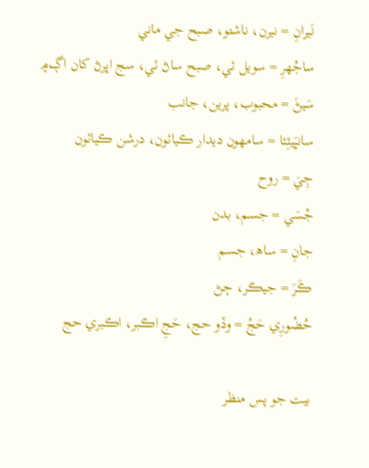نَيرانِ = نيرن، ناشتو، صبح جي ماني
ساجُهرِ = سويل ئي، صبح ساڻ ئي، سج اڀرڻ کان اڳ۾
سَيڻَ = محبوب، پرين، جانب
سانڀَيٽِئا = سامهون ديدار ڪيائون، درشن ڪيائون
جِيَ = روح
جُسَي = جسم، بدن
جانِ = ساھ، جسم
ڪَرَ = جيڪر، ڄڻ
حُضُورِي حَجُ = وڏو حج، حَجِ اڪبر، اڪبري حج

بيت جو پس منظر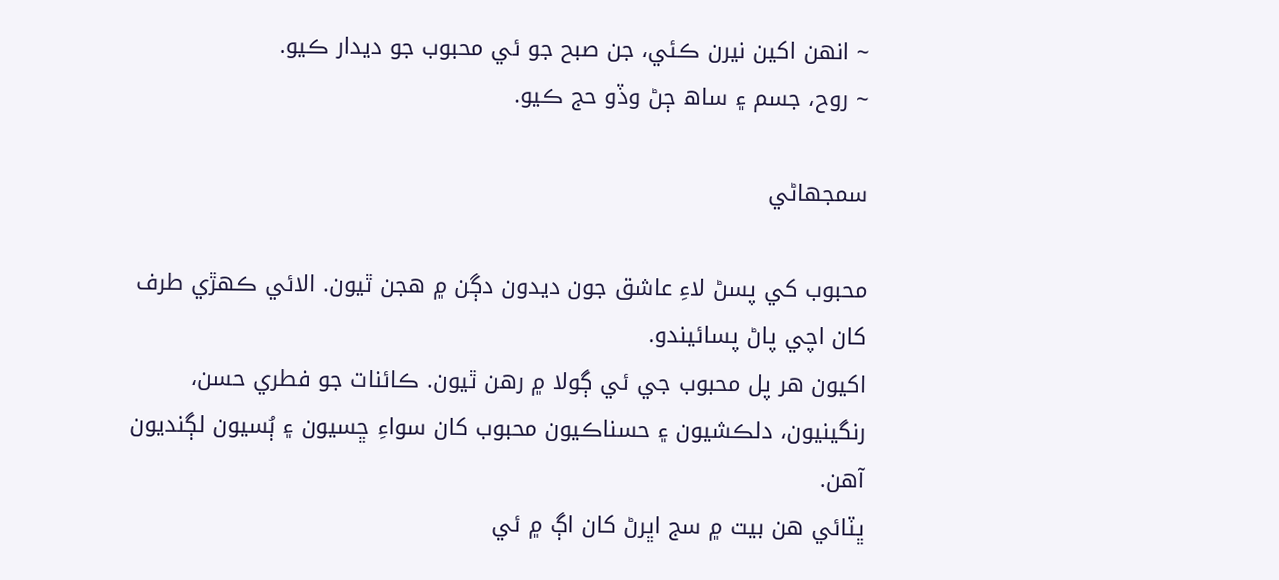~ انهن اکين نيرن ڪئي، جن صبح جو ئي محبوب جو ديدار ڪيو.
~ روح، جسم ۽ ساھ ڄڻ وڏو حج ڪيو.

سمجهاڻي

محبوب کي پسڻ لاءِ عاشق جون ديدون دڳن ۾ هجن ٿيون. الائي ڪهڙي طرف کان اچي پاڻ پسائيندو.
اکيون هر پل محبوب جي ئي ڳولا ۾ رهن ٿيون. ڪائنات جو فطري حسن، رنگينيون، دلڪشيون ۽ حسناڪيون محبوب کان سواءِ ڇسيون ۽ ٻُسيون لڳنديون آهن.
ڀٽائي هن بيت ۾ سج اڀرڻ کان اڳ ۾ ئي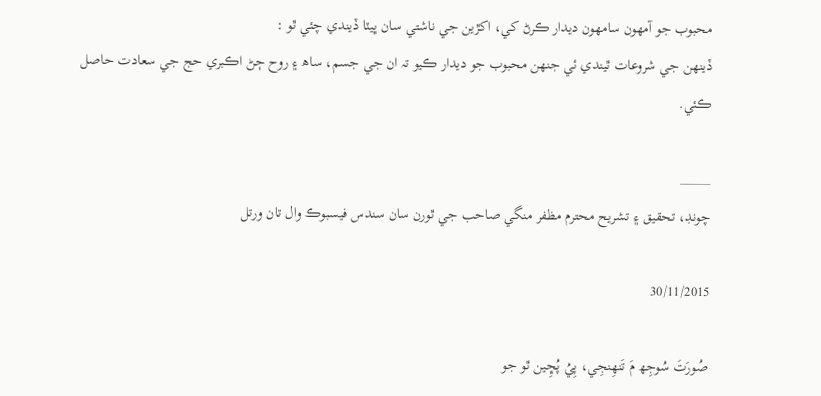محبوب جو آمهون سامهون ديدار ڪرڻ کي، اکڙين جي ناشتي سان ڀيٽا ڏيندي چئي ٿو :
ڏينهن جي شروعات ٿيندي ئي جنهن محبوب جو ديدار ڪيو تہ ان جي جسم، ساھ ۽ روح ڄڻ اڪبري حج جي سعادت حاصل ڪئي.

_____
چونڊ، تحقيق ۽ تشريح محترم مظفر منگي صاحب جي ٿورن سان سندس فيسبوڪ وال تان ورتل

30/11/2015

صُورَتَ سُوجِھ مَ تَنهِنجِي، پِيُ پُڇِين ٿو جو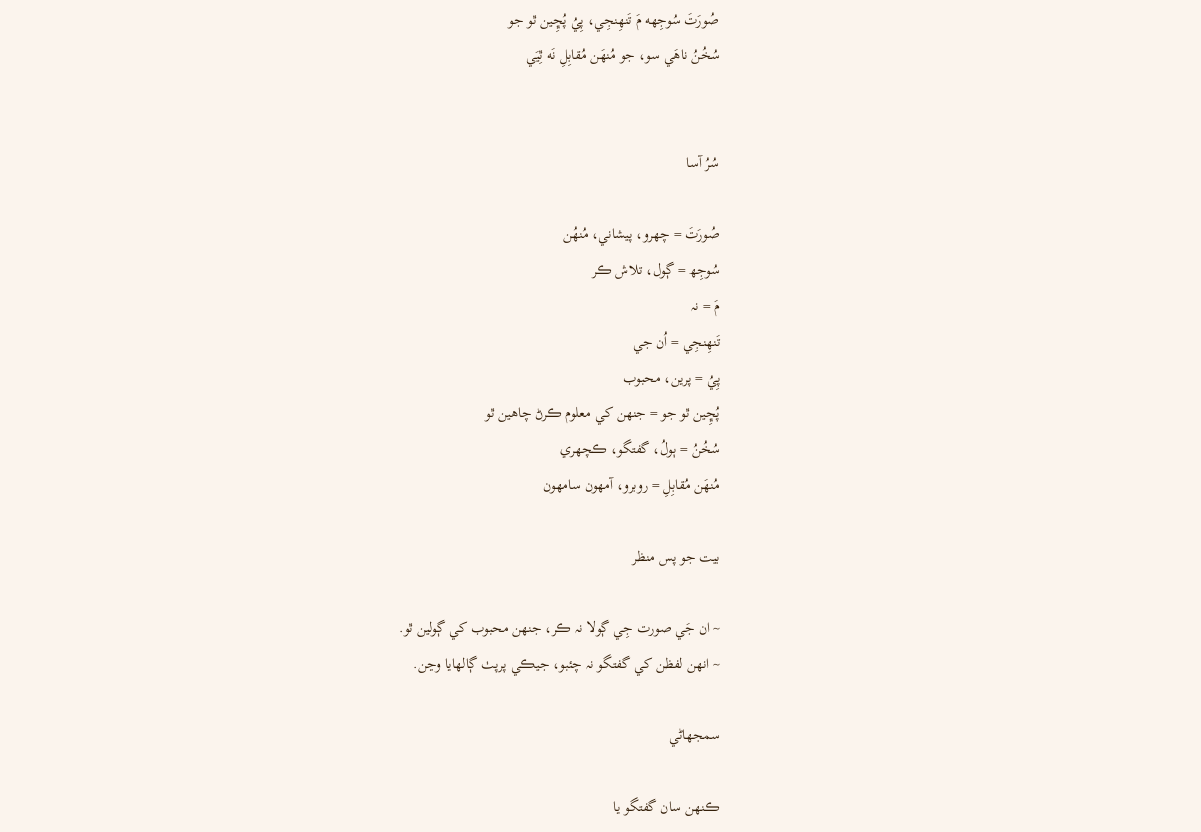صُورَتَ سُوجِهه مَ تَنهِنجِي، پِيُ پُڇِين ٿو جو
سُخُنُ ناهَي سو، جو مُنهَن مُقابِلِ نَه ٿِيَي


سُرُ آسا

صُورَتَ = چهرو، پيشاني، مُنهُن
سُوجِھ = ڳول، تلاش ڪر
مَ = نہ
تَنهِنجِي = اُن جي
پِيُ = پرين، محبوب
پُڇِين ٿو جو = جنهن کي معلوم ڪرڻ چاهين ٿو
سُخُنُ = ٻولُ، گفتگو، ڪچهري
مُنهَن مُقابِلِ = روبرو، آمهون سامهون

بيت جو پس منظر

~ ان جَي صورت جِي ڳولا نہ ڪر، جنهن محبوب کي ڳولين ٿو.
~ انهن لفظن کي گفتگو نہ چئبو، جيڪي پرپٺ ڳالهايا وڃن.

سمجهاڻي

ڪنهن سان گفتگو يا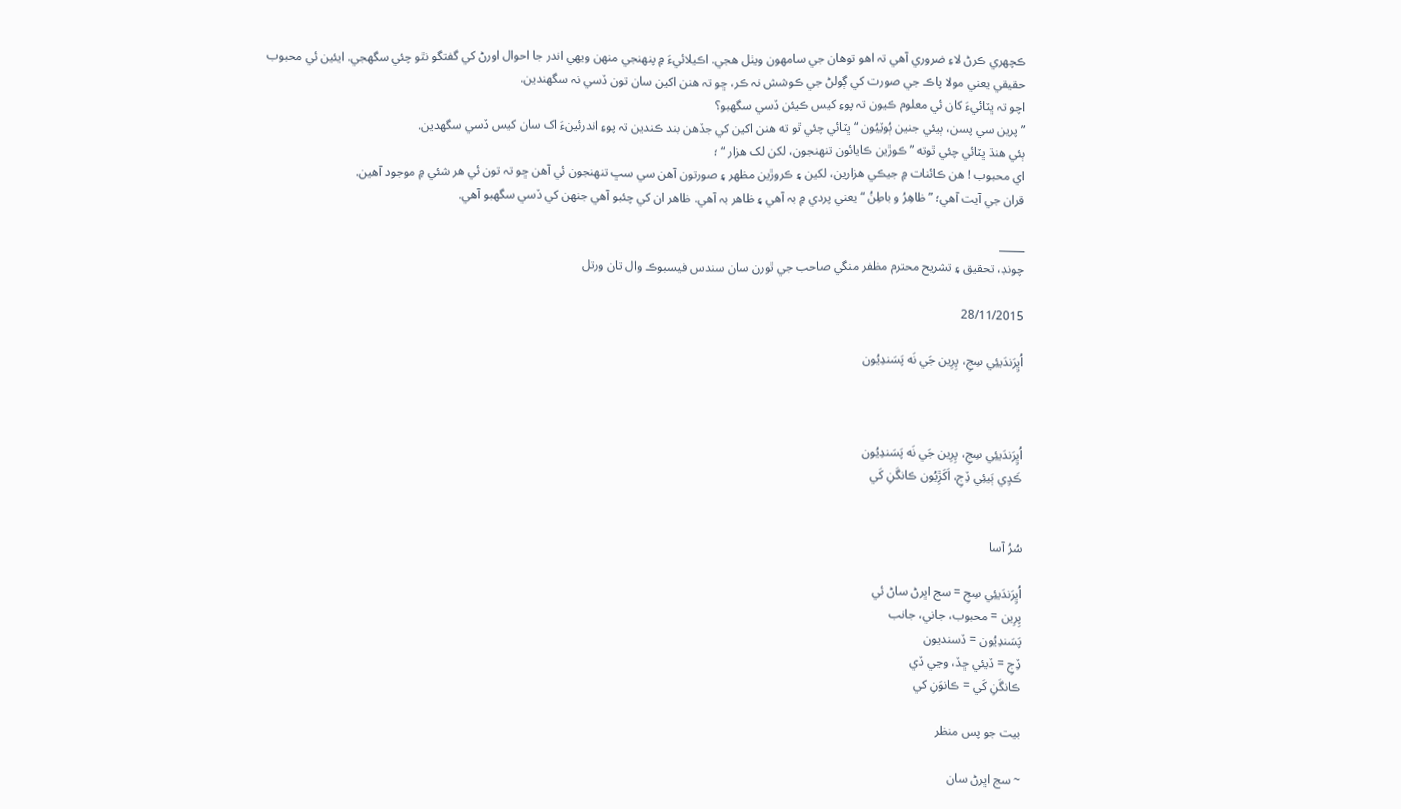ڪچهري ڪرڻ لاءِ ضروري آهي تہ اهو توهان جي سامهون ويٺل هجي. اڪيلائيءَ ۾ پنهنجي منهن ويهي اندر جا احوال اورڻ کي گفتگو نٿو چئي سگهجي. ايئين ئي محبوب حقيقي يعني مولا پاڪ جي صورت کي ڳولڻ جي ڪوشش نہ ڪر، ڇو تہ هنن اکين سان تون ڏسي نہ سگهندين.
اچو تہ ڀٽائيءَ کان ئي معلوم ڪيون تہ پوءِ کيس ڪيئن ڏسي سگهبو؟
” پرين سي پسن، ٻيئي جنين ٻُوٽِيُون “ ڀٽائي چئي ٿو ته هنن اکين کي جڏهن بند ڪندين تہ پوءِ اندرئينءَ اک سان کيس ڏسي سگهدين.
ٻئي هنڌ ڀٽائي چئي ٿوته ”ڪوڙين ڪايائون تنهنجون، لکن لک هزار “ ؛
اي محبوب ! هن ڪائنات ۾ جيڪي هزارين، لکين ۽ ڪروڙين مظهر ۽ صورتون آهن سي سڀ تنهنجون ئي آهن ڇو تہ تون ئي هر شئي ۾ موجود آهين.
قران جي آيت آهي؛ ”ظاهِرُ و باطِنُ “ يعني پردي ۾ بہ آهي ۽ ظاهر بہ آهي. ظاهر ان کي چئبو آهي جنهن کي ڏسي سگهبو آهي.

_____
چونڊ، تحقيق ۽ تشريح محترم مظفر منگي صاحب جي ٿورن سان سندس فيسبوڪ وال تان ورتل

28/11/2015

اُڀِرَندَيئِي سِجِ، پِرِين جَي نَه پَسَندِيُون



اُڀِرَندَيئِي سِجِ، پِرِين جَي نَه پَسَندِيُون
ڪَڍِي ٻَيئِي ڏِجِ، اَکَڙِيُون ڪانگَنِ کَي


سُرُ آسا

اُڀِرَندَيئِي سِجِ = سج اڀرڻ ساڻ ئي
پِرِين = محبوب، جاني، جانب
پَسَندِيُون = ڏسنديون
ڏِجِ = ڏيئي ڇڏ، وڃي ڏي
ڪانگَنِ کَي = ڪانوَنِ کي

بيت جو پس منظر

~ سج اڀرڻ سان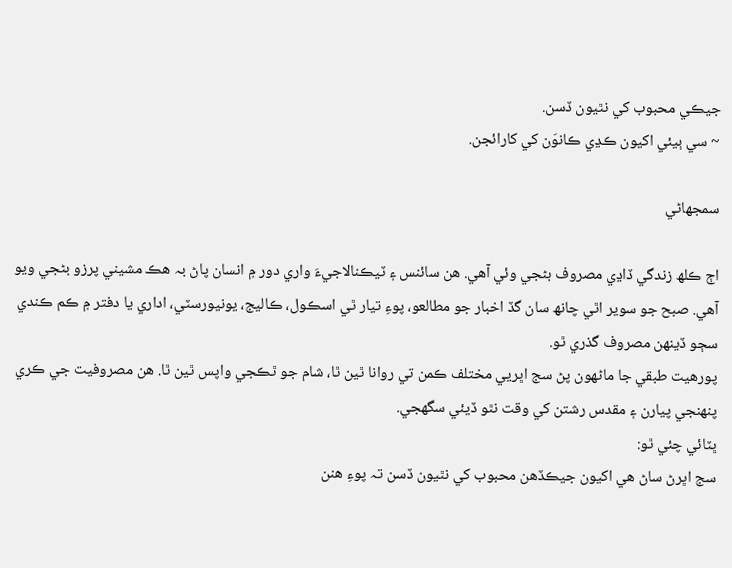جيڪي محبوب کي نٿيون ڏسن.
~ سي ٻيئي اکيون ڪڍي ڪانوَن کي کارائجن.

سمجهاڻي

اڄ ڪلھ زندگي ڏاڍي مصروف بڻجي وئي آهي. هن سائنس ۽ ٽيڪنالاجيءَ واري دور ۾ انسان پاڻ بہ هڪ مشيني پرزو بڻجي ويو آهي. صبح جو سوير اٿي چانھ سان گڏ اخبار جو مطالعو، پوءِ تيار ٿي اسڪول، ڪاليج، يونيورسٽي، اداري يا دفتر ۾ ڪم ڪندي سڄو ڏينهن مصروف گذري ٿو.
پورهيت طبقي جا ماڻهون پڻ سج اڀريي مختلف ڪمن تي روانا ٿين ٿا، شام جو ٿڪجي واپس ٿين ٿا. هن مصروفيت جي ڪري پنهنجي پيارن ۽ مقدس رشتن کي وقت نٿو ڏيئي سگهجي.
ڀٽائي چئي ٿو:
سج اڀرڻ ساڻ هي اکيون جيڪڏهن محبوب کي نٿيون ڏسن تہ پوءِ هنن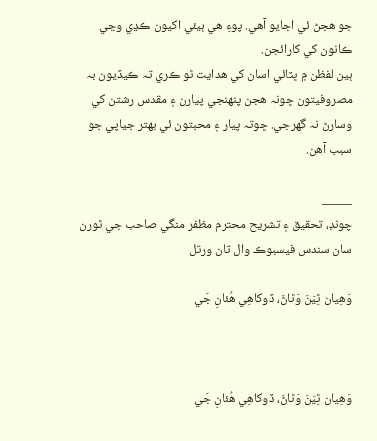جو هجڻ ئي اجايو آهي. پوءِ هي ٻيئي اکيون ڪڍي وڃي ڪانون کي کارائجن.
ٻين لفظن ۾ ڀٽائي اسان کي هدايت ٿو ڪري تہ ڪيڏيون بہ مصروفيتون ڇونہ ھجن پنهنجي پيارن ۽ مقدس رشتن کي وسارڻ نہ گهرجي. ڇوتہ پيار ۽ محبتون ئي بهتر جياپي جو سبب آهن.

_____
چونڊ، تحقيق ۽ تشريح محترم مظفر منگي صاحب جي ٿورن سان سندس فيسبوڪ وال تان ورتل

وَهِيان ٿِيَنَ وَٿاڻَ، ڏوکاهِي هُئانِ جَي



وَهِيان ٿِيَنَ وَٿاڻَ، ڏوکاهِي هُئانِ جَي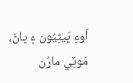اَوءِ ڀَيڻِيُون ۽ ڀاڻَ، مَوٽِي مارُن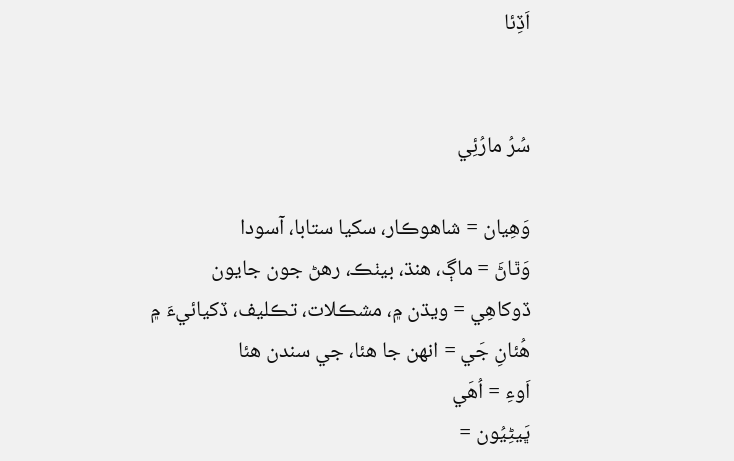اَڏِئا


سُرُ مارُئِي

وَهِيان = شاهوڪار، سکيا ستابا، آسودا
وَٿاڻَ = ماڳ، هنڌ، بيٺڪ، رهڻ جون جايون
ڏوکاهِي = ويڌن ۾، مشڪلات، تڪليف، ڏکيائيءَ ۾
هُئانِ جَي = انهن جا هئا، جي سندن هئا
اَوءِ = اُهَي
ڀَيڻِيُون =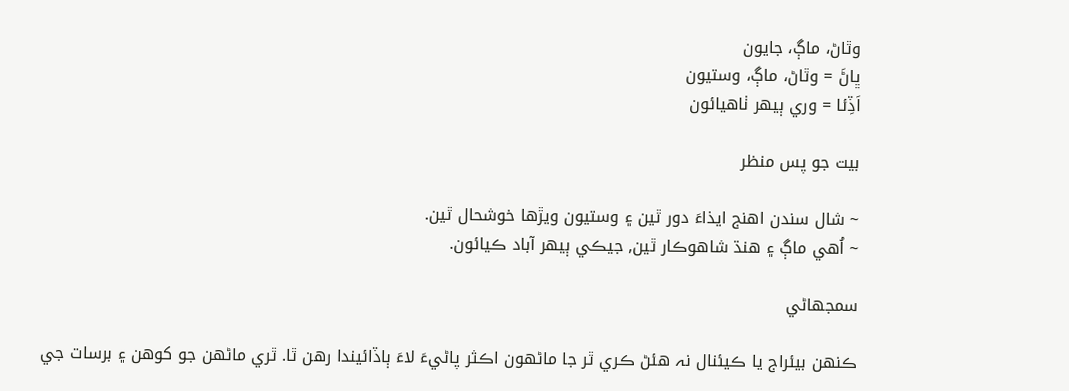وٿاڻ، ماڳ، جايون
ڀاڻَ = وٿاڻ، ماڳ، وستيون
اَڏِئا = وري ٻيهر ٺاهيائون

بيت جو پس منظر

~ شال سندن اهنج ايذاءَ دور ٿين ۽ وستيون ويڙها خوشحال ٿين.
~ اُهي ماڳ ۽ هنڌ شاهوڪار ٿين, جيڪي ٻيهر آباد ڪيائون.

سمجهاڻي

ڪنهن بيئراج يا ڪيئنال نہ هئڻ ڪري ٿر جا ماڻهون اڪثر پاڻيءَ لاءَ ٻاڏائيندا رهن ٿا. ٿري ماڻهن جو کوهن ۽ برسات جي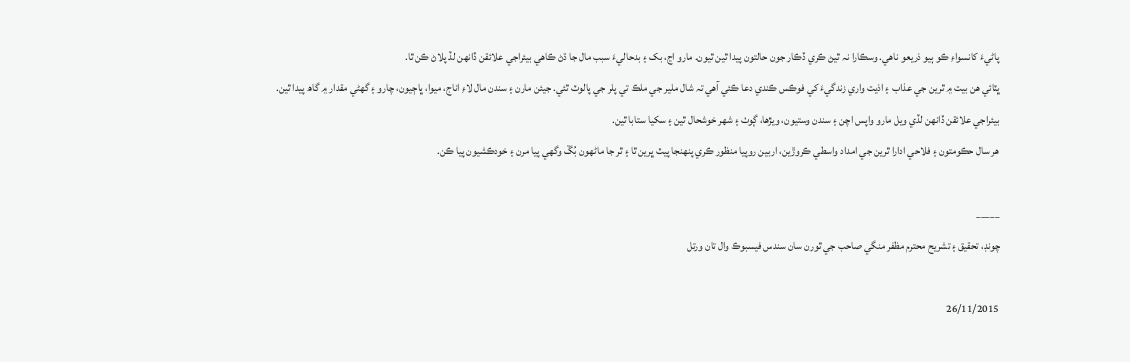پاڻيءَ کانسواءِ ڪو ٻيو ذريعو ناهي. وسڪارا نہ ٿيڻ ڪري ڏڪار جون حالتون پيدا ٿين ٿيون. مارو اڃ، بک ۽ بدحاليءَ سبب مال جا ڌڻ ڪاهي بيئراجي علائقن ڏانهن لڏ پلاڻ ڪن ٿا.
ڀٽائي هن بيت ۾ ٿرين جي عذاب ۽ اذيت واري زندگيءَ کي فوڪس ڪندي دعا ڪئي آهي تہ شال ملير جي ملڪ تي پلر جي پالوٽ ٿئي. جيئن مارن ۽ سندن مال لاءِ اناج، ميوا، ڀاڄيون، چارو ۽ گهڻي مقدار ۾ گاھ پيدا ٿين.
بيئراجي علائقن ڏانهن لڏي ويل مارو واپس اچن ۽ سندن وستيون، ويڙها، ڳوٺ ۽ شهر خوشحال ٿين ۽ سکيا ستابا ٿين.
هر سال حڪومتون ۽ فلاحي ادارا ٿرين جي امداد واسطي ڪروڙين، اربين روپيا منظور ڪري پنهنجا پيٽ ڀرين ٿا ۽ ٿر جا ماڻهون بُڱ وگهي پيا مرن ۽ خودڪشيون پيا ڪن.

_____
چونڊ، تحقيق ۽ تشريح محترم مظفر منگي صاحب جي ٿورن سان سندس فيسبوڪ وال تان ورتل

26/11/2015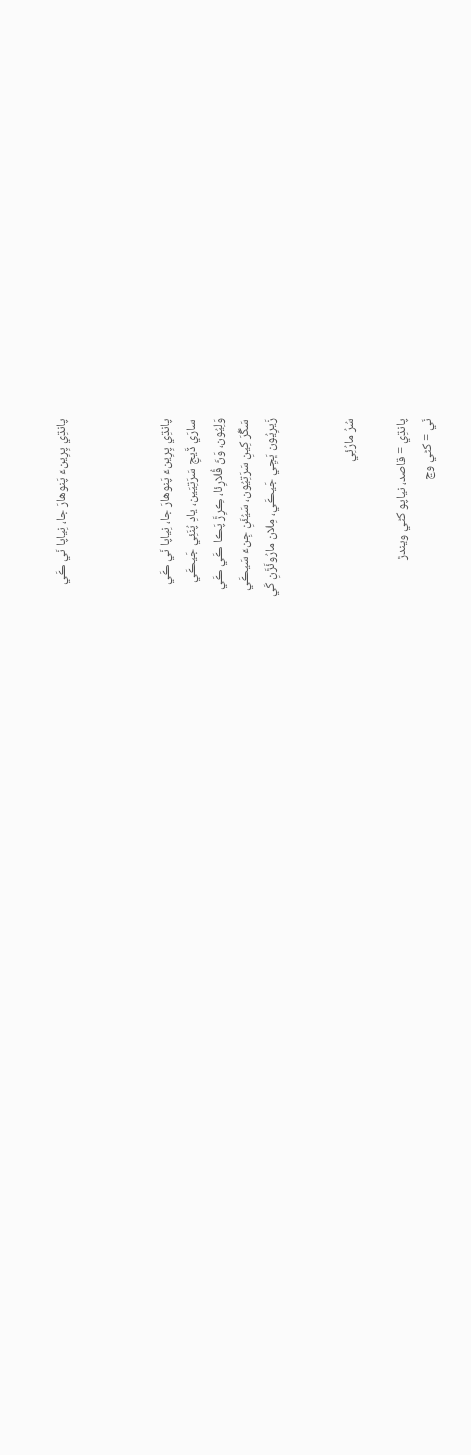پانڌِي پِرِينءَ پَنوهارَ جا، نِياپا نَي ڪَي



پانڌِي پِرِينءَ پَنوهارَ جا، نِياپا نَي ڪَي
سارَي ڏَيجِ سَرَتِيَين، يادِ پُنَئِي جَيڪَي
وَلِيُون، وَڻَ ڦُلارِئا، ڪِرِڙَ پَڪا ڪَي ڪَي
سَڱَرَ کِينِ سَرَتِيُون، سَيُئَنِ جِنءَ سَيڪَي
زَيرِيُون ڀَڃِي جَيڪَي، مِلان مارُوئَڙَنِ کَي


سُرُ مارُئِي

پانڌِي = قاصد، نياپو کڻي ويندڙ
نَي = کڻي وڃ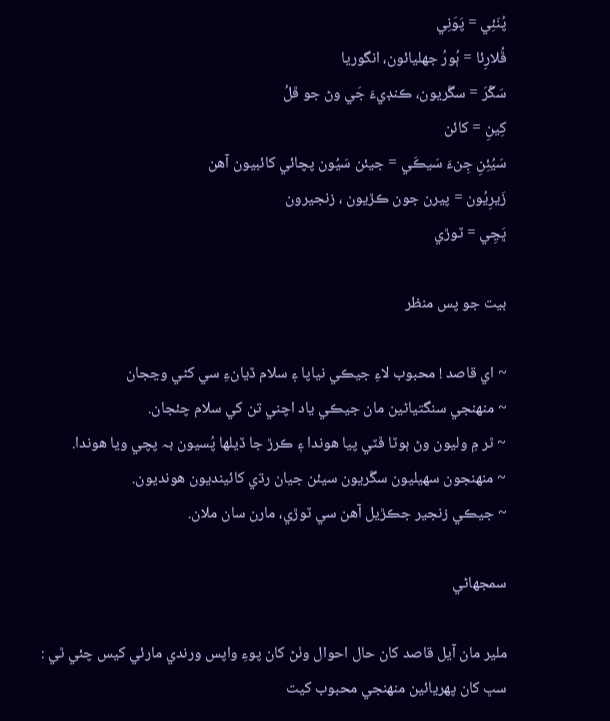پُنَئِي = پَوَنِي
ڦُلارِئا = ٻُورُ جهليائون، انگوريا
سَڱَرَ = سڱريون، ڪنڊيءَ جَي وڻ جو ڦلُ
کِينِ = کائن
سَيُئِنِ جِنءَ سَيڪَي = جيئن سَيُون پچائي کائبيون آهن
زَيرِيُون = پيرن جون ڪڙيون ، زنجيرون
ڀَڃِي = ٽوڙي

بيت جو پس منظر

~ اي قاصد ! محبوب لاءِ جيڪي نياپا ۽ سلام ڏيانءِ سي کڻي وڃجان
~ منهنجي سنگتياڻين مان جيڪي ياد اچني تن کي سلام چئجان.
~ ٿر ۾ وليون وڻ ٻوٽا ڦٽي پيا هوندا ۽ ڪرڙ جا ڏيلها پُسيون بہ پچي ويا هوندا.
~ منهنجون سهيليون سڱريون سيئن جيان رڌي کائينديون هونديون.
~ جيڪي زنجير جڪڙيل آهن سي ٽوڙي، مارن سان ملان.

سمجهاڻي

ملير مان آيل قاصد کان حال احوال وٺڻ کان پوءِ واپس ورندي مارئي کيس چئي ٿي :
سڀ کان پهريائين منهنجي محبوب کيت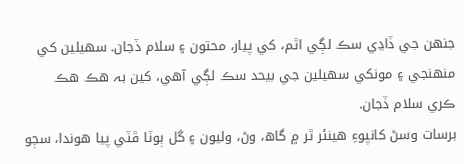جنهن جي ڏاڍي سڪ لڳي اٿم، کي پيار، محتون ۽ سلام ڏجان. سهيلين کي منهنجي ۽ مونکي سهيلين جي بيحد سڪ لڳي آهي، کين بہ هڪ هڪ ڪري سلام ڏجان.
برسات وسڻ کانپوءِ هينئر ٿر ۾ گاھ، وڻ، وليون ۽ گل ٻوٽا ڦٽي پيا هوندا، سڄو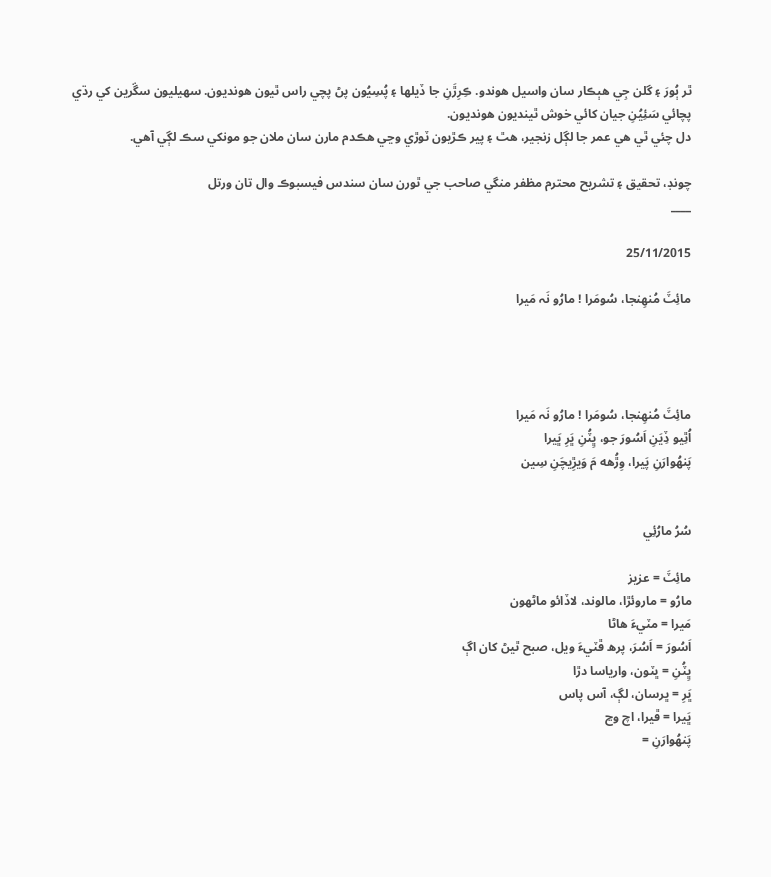ٿر ٻُورَ ۽ گلن جِي هٻڪار سان واسيل هوندو. ڪِرِڙَنِ جا ڏيلها ۽ پُسِيُون پڻ پچي راس ٿيون هونديون. سهيليون سڱرين کي رڌي پچائي سَئِيُنِ جيان کائي خوش ٿينديون هونديون.
دل چئي ٿي هي عمر جا لڳل زنجير، هٿ ۽ پير ڪڙيون ٽوڙي وڃي هڪدم مارن سان ملان جو مونکي سڪ لڳي آهي.

چونڊ، تحقيق ۽ تشريح محترم مظفر منگي صاحب جي ٿورن سان سندس فيسبوڪ وال تان ورتل
____

25/11/2015

مائِٽَ مُنهِنجا، سُومَرا ! مارُو نَہ مَيرا




مائِٽَ مُنهِنجا، سُومَرا ! مارُو نَہ مَيرا
اُٿِيو ڏِيَنِ اَسُورَ جو، ڀِٽُنِ ڀَرِ ڀَيرا
پَنهُوارَنِ پَيرا، وِڙُهه مَ وَيڙِيچَنِ سِين


سُرُ مارُئِي

مائِٽَ = عزيز
مارُو = ماروئڙا، مالوند، لاڏائو ماڻهون
مَيرا = مٽيءَ هاڻا
اَسُورَ = اَسُرَ، پرھ ڦٽيءَ ويل، صبح ٿيڻ کان اڳ
ڀِٽُنِ = ڀٽون، وارياسا دڙا
ڀَرِ = ڀرسان، لڳ، آس پاس
ڀَيرا = ڦيرا، اچ وڃ
پَنهُوارَنِ =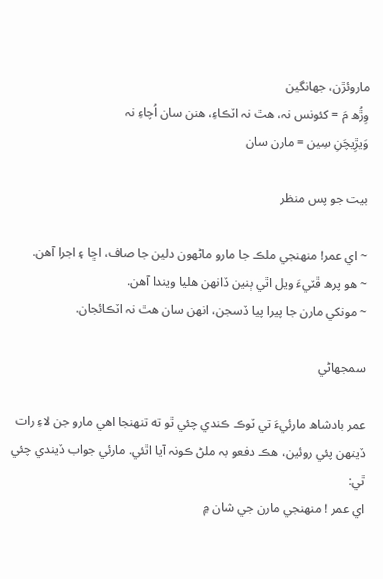ماروئڙن، جهانگين
وِڙُھ مَ = کئونس نہ، هٿ نہ اٽڪاءِ، هنن سان اُچاءِ نہ
وَيڙِيچَنِ سِين = مارن سان

بيت جو پس منظر

~ اي عمر! منهنجي ملڪ جا مارو ماڻهون دلين جا صاف، اڇا ۽ اجرا آهن.
~ هو پرھ ڦٽيءَ ويل اٿي ٻنين ڏانهن هليا ويندا آهن.
~ مونکي مارن جا پيرا پيا ڏسجن، انهن سان هٿ نہ اٽڪائجان.

سمجهاڻي

عمر بادشاھ مارئيءَ تي ٽوڪ ڪندي چئي ٿو ته تنهنجا اهي مارو جن لاءِ رات ڏينهن پئي روئين، هڪ دفعو بہ ملڻ ڪونہ آيا اٿئي. مارئي جواب ڏيندي چئي ٿي:
اي عمر ! منهنجي مارن جي شان ۾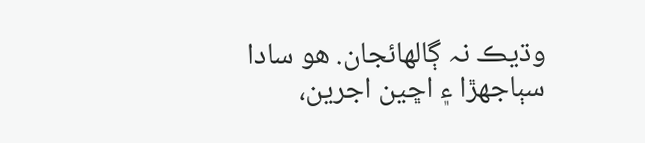وڌيڪ نہ ڳالهائجان. هو سادا سٻاجهڙا ۽ اڇين اجرين،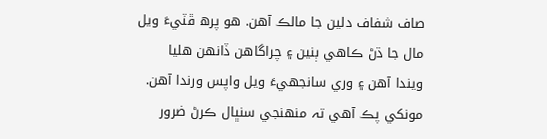صاف شفاف دلين جا مالڪ آهن. هو پرھ ڦٽيءَ ويل مال جا ڌڻ ڪاهي ٻنين ۽ چراگاهن ڏانهن هليا ويندا آهن ۽ وري سانجهيءَ ويل واپس ورندا آهن. مونکي پڪ آهي تہ منهنجي سنڀال ڪرڻ ضرور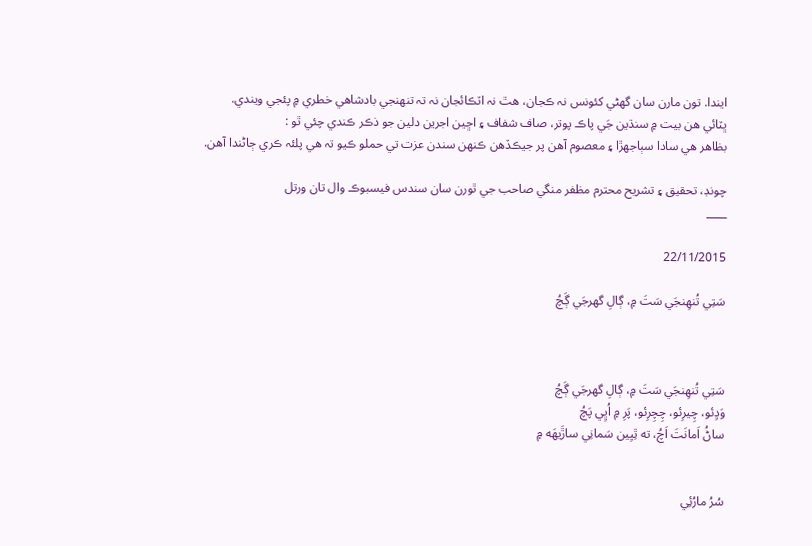ايندا. تون مارن سان گهڻي کئونس نہ ڪجان، هٿ نہ اٽڪائجان نہ تہ تنهنجي بادشاهي خطري ۾ پئجي ويندي.
ڀٽائي هن بيت ۾ سنڌين جَي پاڪ پوتر، صاف شفاف ۽ اڇين اجرين دلين جو ذڪر ڪندي چئي ٿو :
بظاهر هي سادا سٻاجهڙا ۽ معصوم آهن پر جيڪڏهن ڪنهن سندن عزت تي حملو ڪيو تہ هي پلئہ ڪري ڄاڻندا آهن.

چونڊ، تحقيق ۽ تشريح محترم مظفر منگي صاحب جي ٿورن سان سندس فيسبوڪ وال تان ورتل
____

22/11/2015

سَتِي تُنهِنجَي سَتَ ۾، ڳالِ گهرجَي ڳَچُ



سَتِي تُنهِنجَي سَتَ ۾، ڳالِ گهرجَي ڳَچُ
وَڍِئو، چِيرِئو، چِچِرِئو، پَرِ ۾ اُڀِي پَچُ
ساڻُ اَمانَتَ اَچُ، ته ٿِيِين سَمانِي ساڙَيهَه ۾


سُرُ مارُئِي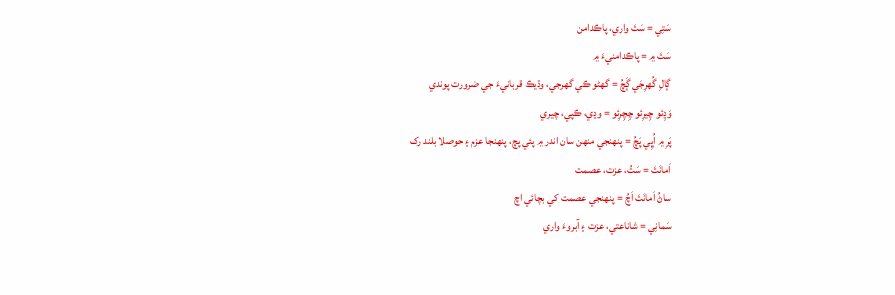سَتِي = سَتَ واري، پاڪدامن
سَتَ ۾ = پاڪدامنيءَ ۾
ڳالِ گُهرِجَي ڳَچُ = گهڻو ڪي گهرجي، وڌيڪ قربانيءَ جي ضرورت پوندي
وَڍِئو چِيرِئو چِچِرِئو = وڍي، ڪپي، چيري
پَرِ ۾ اُڀِي پَچُ = پنهنجي منهن سان اندر ۾ پئي پچ، پنهنجا عزم ۽ حوصلا بلند رک
اَمانَتَ = سَتُ، عزت، عصمت
ساڻُ اَمانَتَ اَچُ = پنهنجي عصمت کي بچائي اچ
سَمانِي = شاناعتي، عزت ۽ آبروءَ واري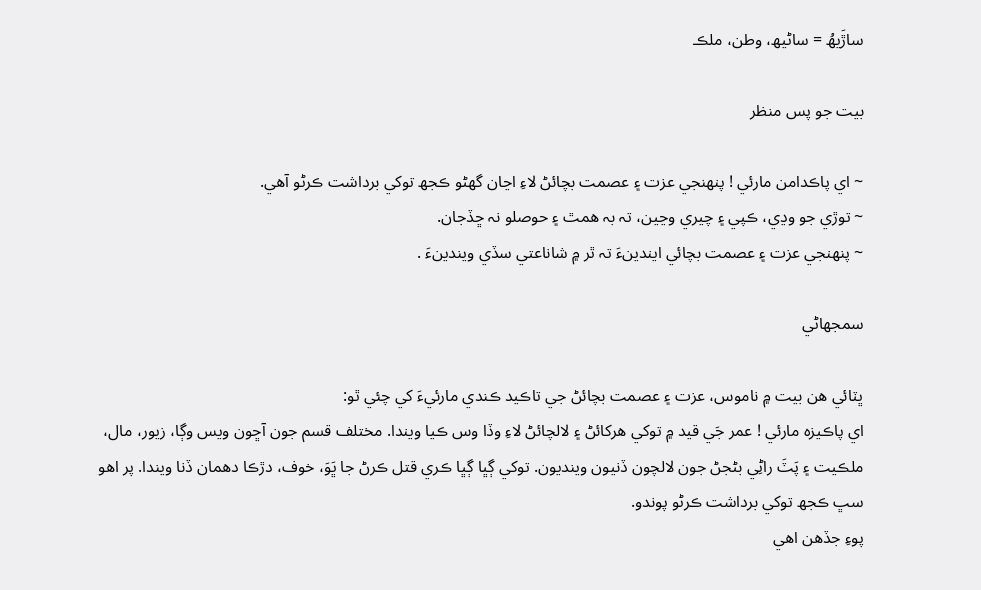ساڙَيھُ = ساڻيھ، وطن، ملڪ

بيت جو پس منظر

~ اي پاڪدامن مارئي ! پنهنجي عزت ۽ عصمت بچائڻ لاءِ اڃان گهڻو ڪجھ توکي برداشت ڪرڻو آهي.
~ توڙي جو وڍي، ڪپي ۽ چيري وڃين، تہ بہ همٿ ۽ حوصلو نہ ڇڏجان.
~ پنهنجي عزت ۽ عصمت بچائي ايندينءَ تہ ٿر ۾ شاناعتي سڏي ويندينءَ .

سمجهاڻي

ڀٽائي هن بيت ۾ ناموس، عزت ۽ عصمت بچائڻ جي تاڪيد ڪندي مارئيءَ کي چئي ٿو:
اي پاڪيزه مارئي ! عمر جَي قيد ۾ توکي هرکائڻ ۽ لالچائڻ لاءِ وڏا وس ڪيا ويندا. مختلف قسم جون آڇون ويس وڳا، زيور، مال، ملڪيت ۽ پَٽَ راڻِي بڻجڻ جون لالچون ڏنيون وينديون. توکي ڳڀا ڳڀا ڪري قتل ڪرڻ جا ڀَوَ، خوف، دڙڪا دهمان ڏنا ويندا. پر اهو سڀ ڪجھ توکي برداشت ڪرڻو پوندو.
پوءِ جڏهن اهي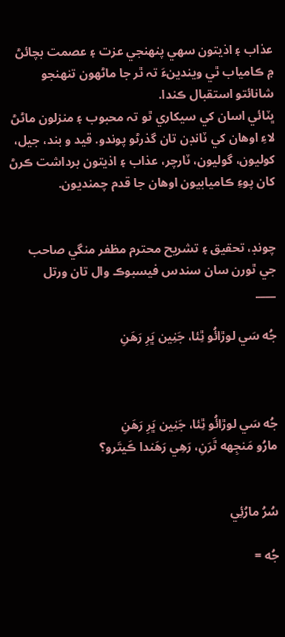عذاب ۽ اذيتون سهي پنهنجي عزت ۽ عصمت بچائڻ ۾ ڪامياب ٿي ويندينءَ تہ ٿر جا ماڻهون تنهنجو شانائتو استقبال ڪندا.
ڀٽائي اسان کي سيکاري ٿو تہ محبوب ۽ منزلون ماڻڻ لاءِ اوهان کي ٽانڊن تان گذرڻو پوندو. قيد و بند، جيل، کوليون، گوليون، ٽارچر، عذاب ۽ اذيتون برداشت ڪرڻ کان پوءِ ڪاميابيون اوهان جا قدم چمنديون.


چونڊ، تحقيق ۽ تشريح محترم مظفر منگي صاحب جي ٿورن سان سندس فيسبوڪ وال تان ورتل
____

جُه سَي لوڙائُو ٿِئا، جَنِين ڀَرِ رَهَنِ



جُه سَي لوڙائُو ٿِئا، جَنِين ڀَرِ رَهَنِ
مارُو مَنجِهه ٿَرَنِ، رَهِي رَهَندا ڪَيتَرو؟


سُرُ مارُئِي

جُه =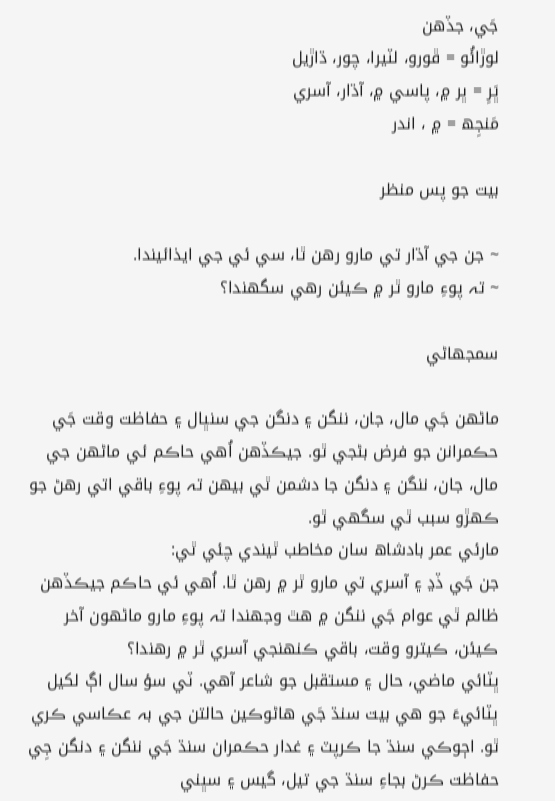جَي، جڏهن
لوڙائُو = ڦورو، لٽيرا، چور، ڌاڙيل
ڀَرِ = ڀر ۾، پاسي ۾، آڌار، آسري
مَنجِھ = ۾ ، اندر

بيت جو پس منظر

~ جن جي آڌار تي مارو رهن ٿا، سي ئي جي ايذائيندا.
~ تہ پوءِ مارو ٿر ۾ ڪيئن رهي سگهندا؟

سمجهاڻي

ماڻهن جَي مال، جان، ننگن ۽ دنگن جي سنڀال ۽ حفاظت وقت جَي حڪمرانن جو فرض بڻجي ٿو. جيڪڏهن اُهي حاڪم ئي ماڻهن جي مال، جان، ننگن ۽ دنگن جا دشمن ٿي بيهن تہ پوءِ باقي اتي رهڻ جو ڪهڙو سبب ٿي سگهي ٿو.
مارئي عمر بادشاھ سان مخاطب ٿيندي چئي ٿي:
جن جَي ڏڍ ۽ آسري تي مارو ٿر ۾ رهن ٿا. اُهي ئي حاڪم جيڪڏهن ظالم ٿي عوام جَي ننگن ۾ هٿ وجهندا تہ پوءِ مارو ماڻهون آخر ڪيئن، ڪيترو وقت، باقي ڪنهنجي آسري ٿر ۾ رهندا؟
ڀٽائي ماضي، حال ۽ مستقبل جو شاعر آهي. ٽي سؤ سال اڳ لکيل ڀٽائيءَ جو هي بيت سنڌ جَي هاڻوڪين حالتن جي بہ عڪاسي ڪري ٿو. اڄوڪي سنڌ جا ڪرپٽ ۽ غدار حڪمران سنڌ جَي ننگن ۽ دنگن جِي حفاظت ڪرڻ بجاءِ سنڌ جي تيل، گيس ۽ سڀني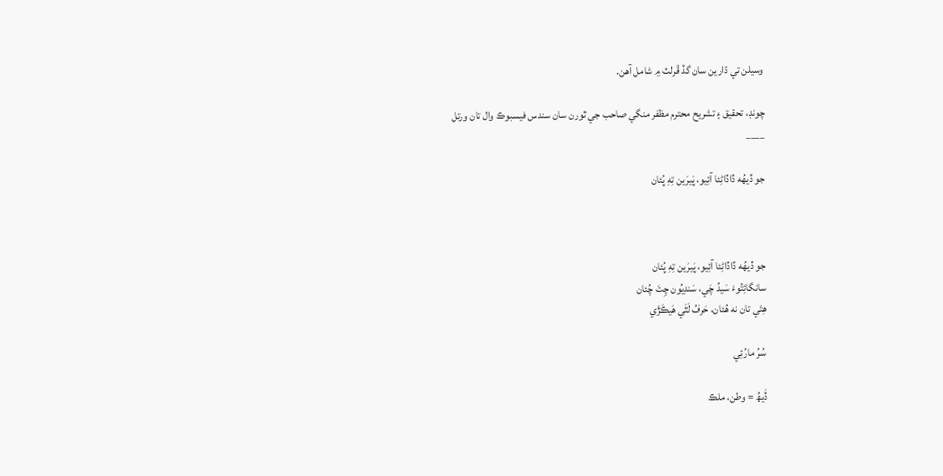وسيلن تي ڌارين سان گڏ ڦرلٽ ۾ شامل آهن.

چونڊ، تحقيق ۽ تشريح محترم مظفر منگي صاحب جي ٿورن سان سندس فيسبوڪ وال تان ورتل
____

جو ڏيهُه ڏاڏاڻِئا آئِيو، پَيرَين تِهِ پُئان



جو ڏيهُه ڏاڏاڻِئا آئِيو، پَيرَين تِهِ پُئان
سانگائِتُوءَ سَيدُ چَي، سَندِيُون چِتَ چُئان
هِتَي تان نه هُئان، حَرفُ لَٿَي هَيڪَڙَي

سُرُ مارُئِي

ڏَيھُ = وطن، ملڪ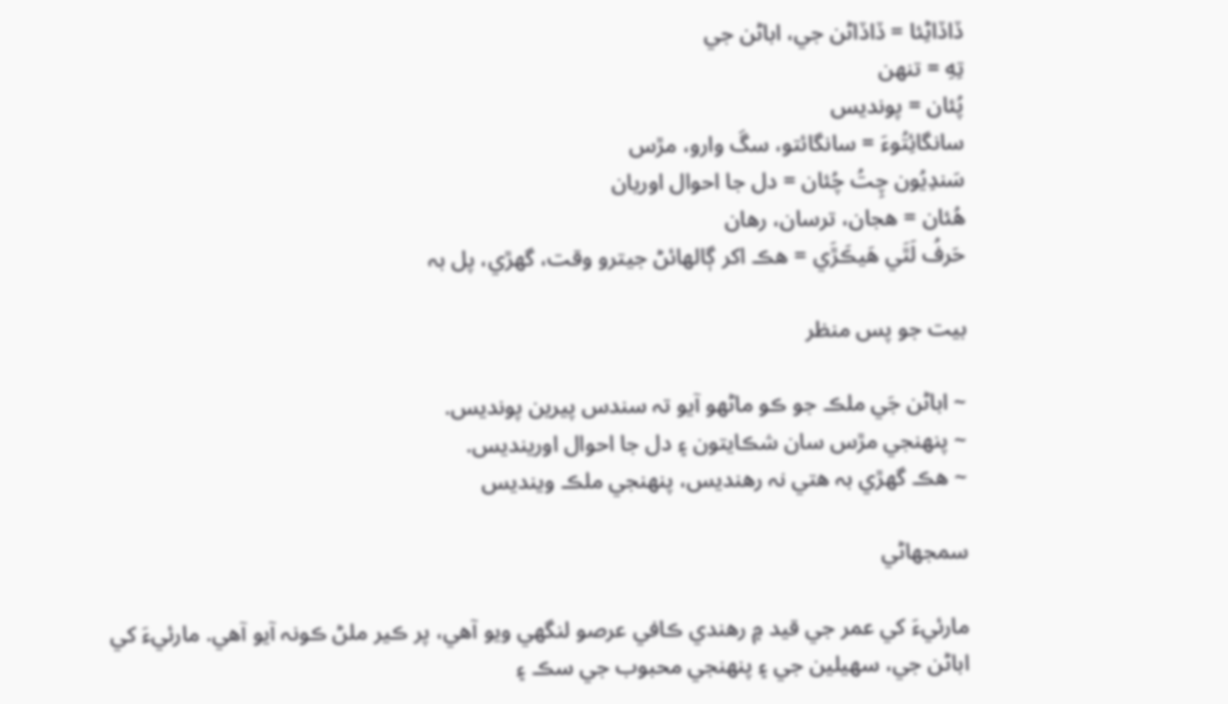ڏاڏاڻِئا = ڏاڏاڻن جي، اباڻن جي
تِهِ = تنهن
پُئان = پونديس
سانگائِتُوءَ = سانگائتو، سڱ وارو، مڙس
سَندِيُون چِتُ چُئان = دل جا احوال اوريان
هُئان = هجان، ترسان، رهان
حَرفُ لَٿَي هَيڪَڙَي = هڪ اکر ڳالهائڻ جيترو وقت، گهڙي، پل بہ

بيت جو پس منظر

~ اباڻن جَي ملڪ جو ڪو ماڻهو آيو تہ سندس پيرين پونديس.
~ پنهنجي مڙس سان شڪايتون ۽ دل جا احوال اورينديس.
~ هڪ گهڙي بہ هتي نہ رهنديس، پنهنجي ملڪ وينديس

سمجهاڻي

مارئيءَ کي عمر جي قيد ۾ رهندي ڪافي عرصو لنگهي ويو آهي، پر ڪير ملڻ ڪونہ آيو آهي. مارئيءَ کي اباڻن جي، سهيلين جي ۽ پنهنجي محبوب جي سڪ ۽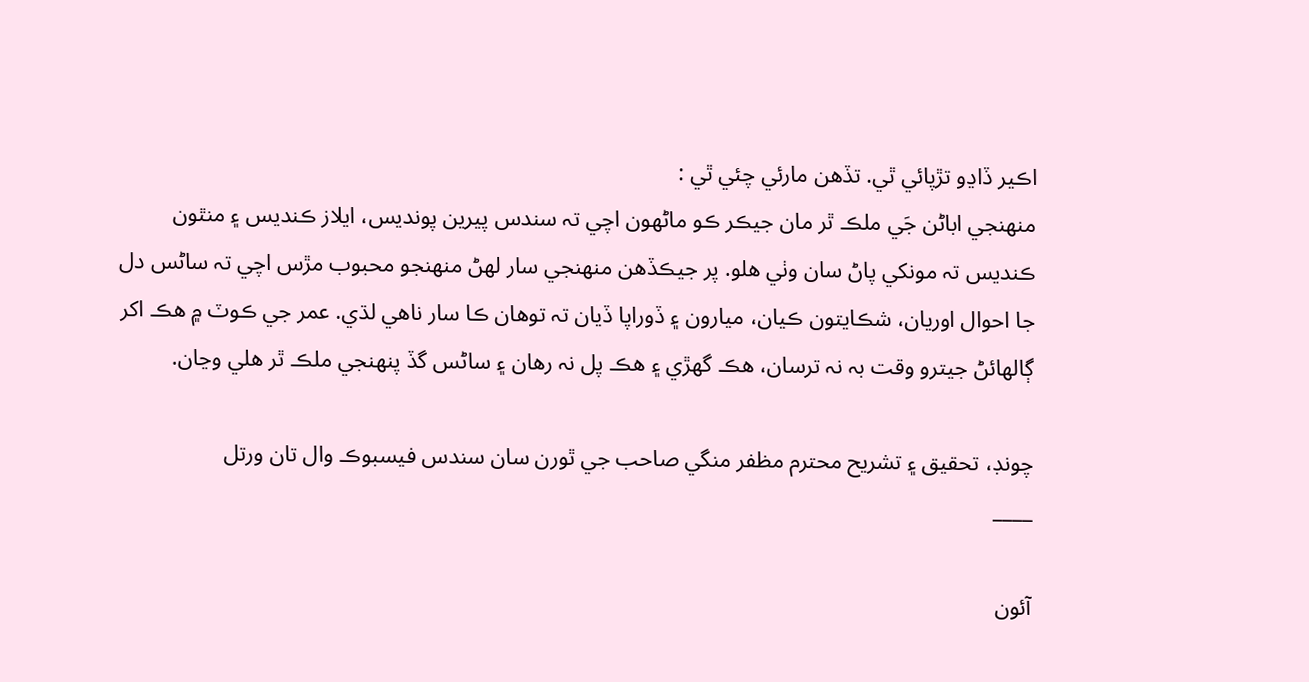اڪير ڏاڍو تڙپائي ٿي. تڏهن مارئي چئي ٿي :
منهنجي اباڻن جَي ملڪ ٿر مان جيڪر ڪو ماڻهون اچي تہ سندس پيرين پونديس، ايلاز ڪنديس ۽ منٿون ڪنديس تہ مونکي پاڻ سان وٺي هلو. پر جيڪڏهن منهنجي سار لهڻ منهنجو محبوب مڙس اچي تہ ساڻس دل جا احوال اوريان، شڪايتون ڪيان، ميارون ۽ ڏوراپا ڏيان تہ توهان ڪا سار ناهي لڌي. عمر جي ڪوٽ ۾ هڪ اکر ڳالهائڻ جيترو وقت بہ نہ ترسان، هڪ گهڙي ۽ هڪ پل نہ رهان ۽ ساڻس گڏ پنهنجي ملڪ ٿر هلي وڃان.

چونڊ، تحقيق ۽ تشريح محترم مظفر منگي صاحب جي ٿورن سان سندس فيسبوڪ وال تان ورتل
____

آئون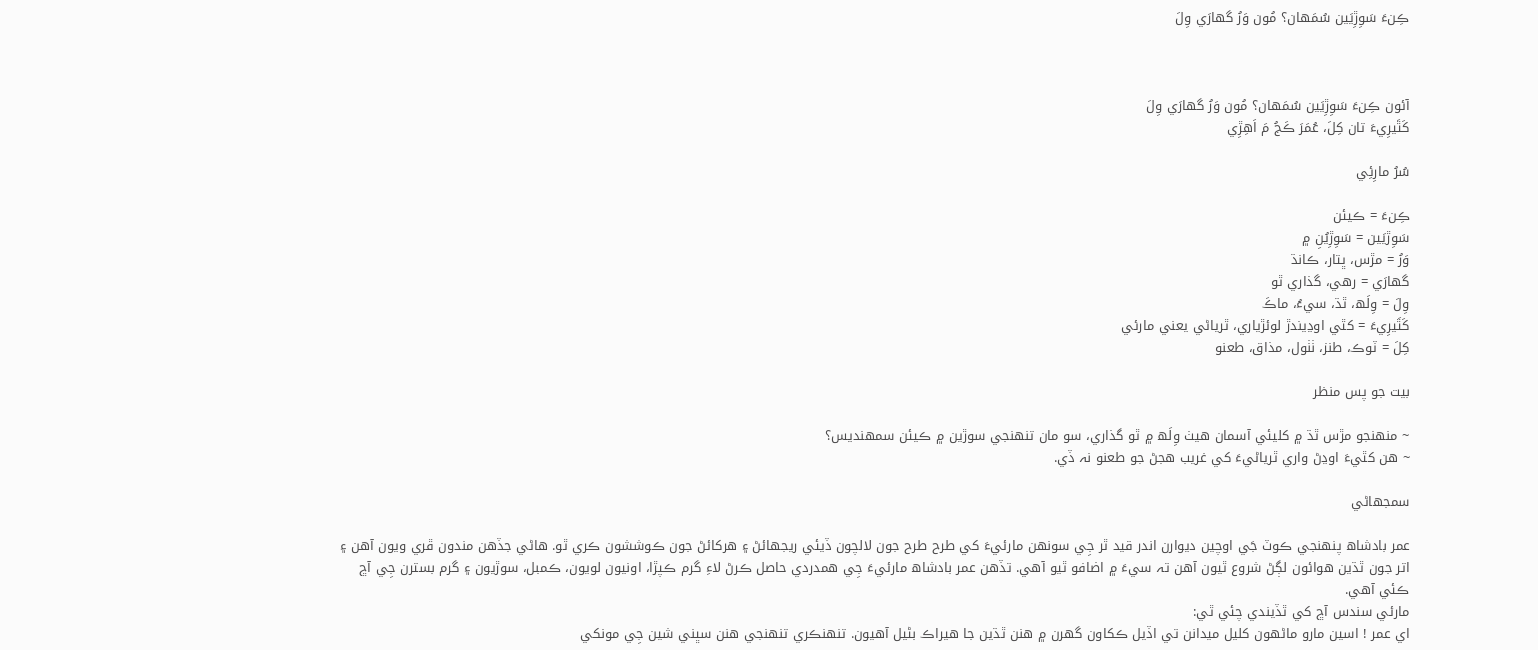ڪِنءَ سَوِڙِيَين سُمَهان؟ مُون وَرُ گهارَي وِلَ



آئون ڪِنءَ سَوِڙِيَين سُمَهان؟ مُون وَرُ گهارَي وِلَ
کَٿَيرِيءَ تان کِلَ، عُمَرَ ڪَجُ مَ اَهِڙِي

سُرُ مارِئِي

ڪِنءَ = ڪيئن
سَوِڙيَين = سَوِڙِيُنِ ۾
وَرُ = مڙس، ڀتار، ڪانڌ
گهارَي = رهي، گذاري ٿو
وِلَ = وِلَھ، ٿڌ، سيءُ، ماڪَ
کَٿَيرِيءَ = کٿي اوڍيندڙ لوئڙياري، ٿرياڻي يعني مارئي
کِلَ = ٽوڪ، طنز، ٺٺول، مذاق، طعنو

بيت جو پس منظر

~ منهنجو مڙس ٿڌ ۾ کليئي آسمان هيٺ وِلَھ ۾ ٿو گذاري، سو مان تنهنجي سوڙين ۾ ڪيئن سمهنديس؟
~ هن کٿيءَ اوڍڻ واري ٿرياڻيءَ کي غريب هجڻ جو طعنو نہ ڏي.

سمجهاڻي

عمر بادشاھ پنهنجي ڪوٽ جَي اوچين ديوارن اندر قيد ٿر جِي سونهن مارئيءَ کي طرح طرح جون لالچون ڏيئي ريجهائڻ ۽ هرکائڻ جون ڪوششون ڪري ٿو. هاڻي جڏهن مندون ڦري ويون آهن ۽ اتر جون ٿڌين هوائون لڳڻ شروع ٿيون آهن تہ سيءَ ۾ اضافو ٿيو آهي. تڏهن عمر بادشاھ مارئيءَ جِي همدردي حاصل ڪرڻ لاءِ گرم ڪپڙا، اونيون لويون، ڪمبل، سوڙيون ۽ گرم بسترن جِي آڇ ڪئي آهي.
مارئي سندس آڇ کي ٿڏيندي چئي ٿي:
اي عمر ! اسين مارو ماڻهون کليل ميدانن تي اڏيل ڪکاون گهرن ۾ هنن ٿڌين جا هيراڪ بڻيل آهيون. تنهنڪري تنهنجي هنن سڀني شين جِي مونکي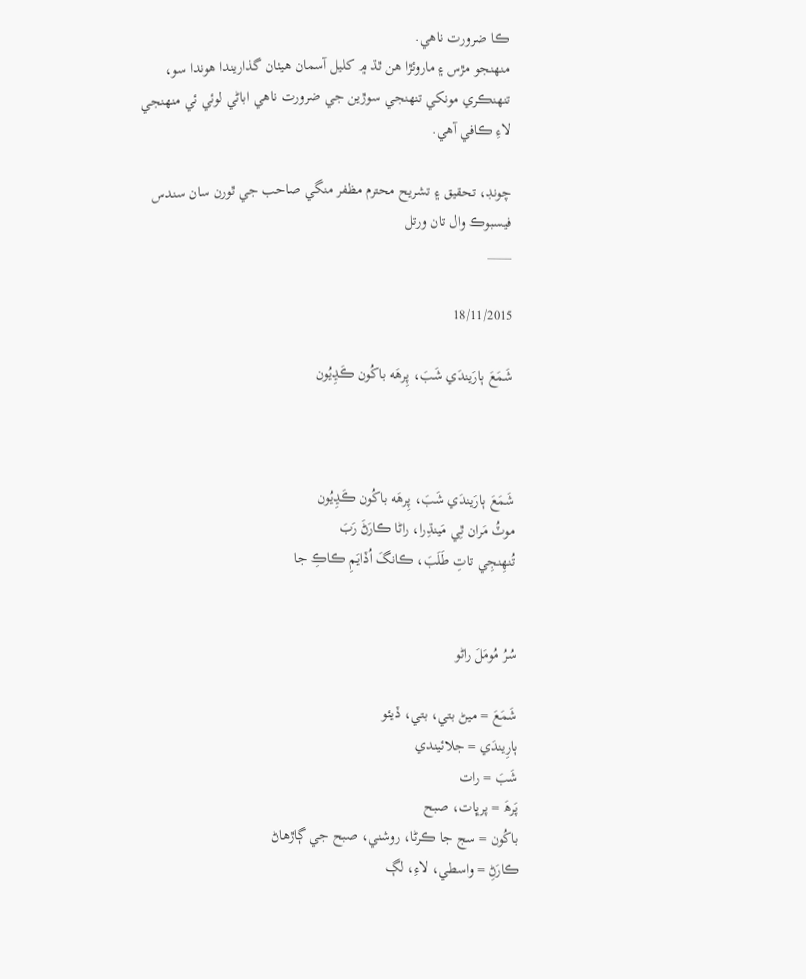ڪا ضرورت ناهي.
منهنجو مڙس ۽ ماروئڙا هن ٿڌ ۾ کليل آسمان هيٺان گذاريندا هوندا سو، تنهنڪري مونکي تنهنجي سوڙين جي ضرورت ناهي اباڻي لوئي ئي منهنجي لاءِ ڪافي آهي.

چونڊ، تحقيق ۽ تشريح محترم مظفر منگي صاحب جي ٿورن سان سندس فيسبوڪ وال تان ورتل
____

18/11/2015

شَمَعَ ٻارَيندَي شَبَ، پِرهَه باکُون ڪَڍِيُون



شَمَعَ ٻارَيندَي شَبَ، پِرهَه باکُون ڪَڍِيُون
موٽُ مَران ٿِي مَينڌِرا، راڻا ڪارَڻَ رَبَ
تُنهِنجِي تاتِ طَلَبَ، ڪانگَ اُڏايَمِ ڪاڪِ جا


سُرُ مُومَلَ راڻو

شَمَعَ = ميڻ بتي، بتي، ڏيئو
ٻارِيندَي = جلائيندي
شَبَ = رات
پَرھَ = پرڀات، صبح
باکُون = سج جا ڪرڻا، روشني، صبح جي ڳاڙهاڻ
ڪارَڻِ = واسطي، لاءِ، لڳ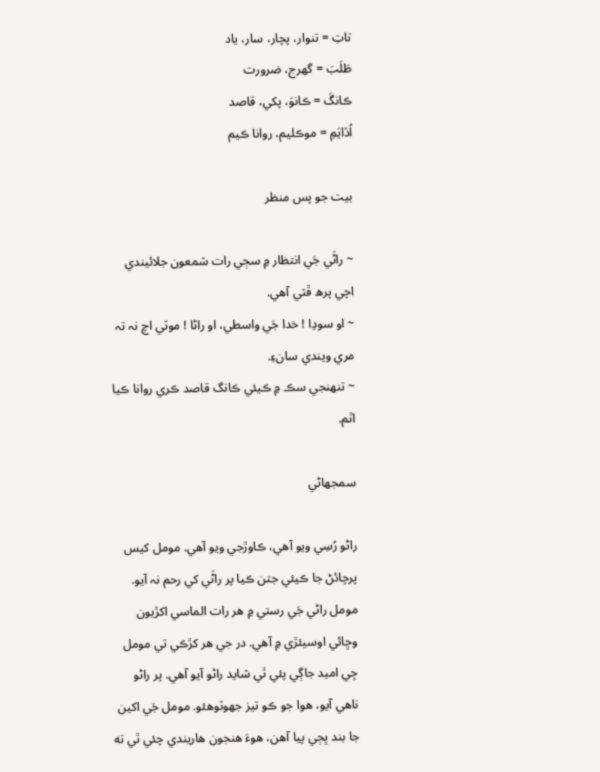تاتِ = تنوار، پچار، سار، ياد
طَلَبَ = گهرج، ضرورت
ڪانگَ = ڪانوَ، پکي، قاصد
اُڏايَمِ = موڪليم، روانا ڪيم

بيت جو پس منظر

~ راڻَي جَي انتظار ۾ سڄي رات شمعون جلائيندي اچي پرھ ڦٽي آهي.
~ او سوڍا ! خدا جَي واسطي، او راڻا ! موٽي اچ نہ تہ مري ويندي سانءِ.
~ تنهنجي سڪ ۾ ڪيئي ڪانگ قاصد ڪري روانا ڪيا اٿم.

سمجهاڻي

راڻو رُسِي ويو آهي، ڪاوڙجي ويو آهي. مومل کيس پرچائڻ جا ڪيئي جتن ڪيا پر راڻَي کي رحم نہ آيو. مومل راڻي جَي رستي ۾ هر رات الماسي اکڙيون وڇائي اوسيئڙي ۾ آهي. در جي هر کڙڪي تي مومل جِي اميد جاڳي پئي ٿي شايد راڻو آيو آهي. پر راڻو ناهي آيو، هوا جو ڪو تيز جهوٽوهئو. مومل جَي اکين جا بند ڀڄي پيا آهن، هوءَ هنجون هاريندي چئي ٿي ته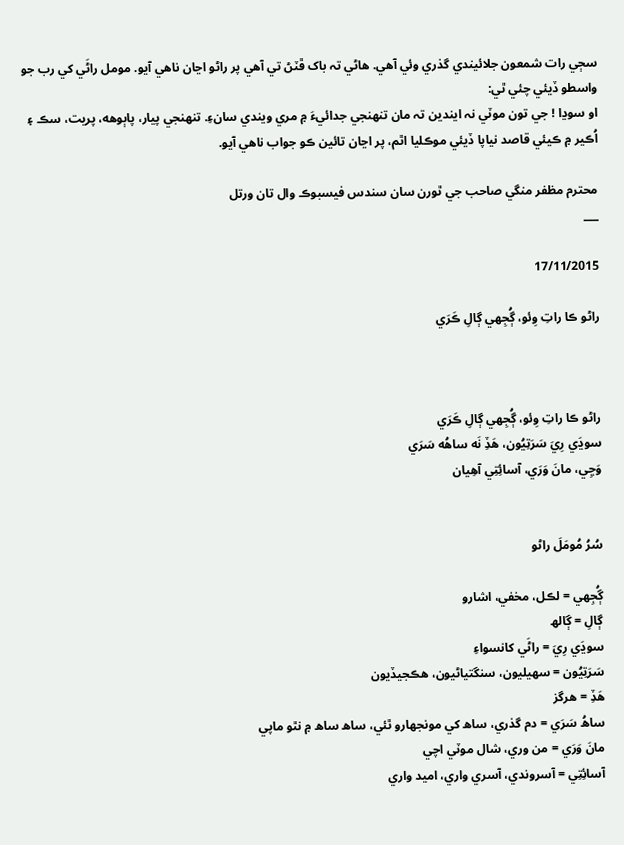سڄي رات شمعون جلائيندي گذري وئي آهي. هاڻي تہ باک ڦٽڻ تي آهي پر راڻو اڃان ناهي آيو. مومل راڻَي کي رب جو واسطو ڏيئي چئي ٿي:
او سوڍا ! جي تون موٽي نہ ايندين تہ مان تنهنجي جدائيءَ ۾ مري ويندي سانءِ. تنهنجي پيار، پاٻوهه، پريت، سڪ ۽ اُڪير ۾ ڪيئي قاصد نياپا ڏيئي موڪليا اٿم، پر اڃان تائين ڪو جواب ناهي آيو.

محترم مظفر منگي صاحب جي ٿورن سان سندس فيسبوڪ وال تان ورتل
___

17/11/2015

راڻو ڪا راتِ وِئو، ڳُجِهي ڳالِ ڪَرَي



راڻو ڪا راتِ وِئو، ڳُجِهي ڳالِ ڪَرَي
سوڍَي رِيَ سَرَتِيُون، هَڏِ نَه ساهُه سَرَي
وَڃِي، مانَ وَرَي، آسائِتِي آهِيان


سُرُ مُومَلَ راڻو

ڳُجِهي = لڪل، مخفي، اشارو
ڳالِ = ڳالھ
سوڍَي رِيَ = راڻَي کانسواءِ
سَرَتِيُون = سهيليون، سنگتياڻيون، هڪجيڏيون
هَڏِ = هرگز
ساھُ سَرَي = دم گذري، ساھ کي مونجهارو ٿئي، ساھ ساھ ۾ نٿو ماپي
مانَ وَرَي = من وري، شال موٽي اچي
آسائِتِي = آسروندي، آسري واري، اميد واري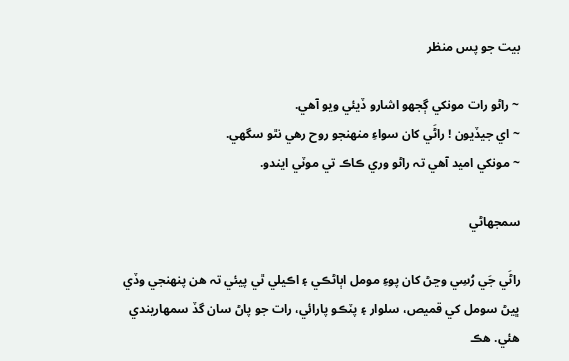بيت جو پس منظر

~ راڻو رات مونکي ڳجهو اشارو ڏيئي ويو آهي.
~ اي جيڏيون ! راڻَي کان سواءِ منهنجو روح رهي نٿو سگهي.
~ مونکي اميد آهي تہ راڻو وري ڪاڪ تي موٽي ايندو.

سمجهاڻي

راڻَي جَي رُسِي وڃڻ کان پوءِ مومل اٻاڻڪي ۽ اڪيلي ٿي پيئي تہ هن پنهنجي وڏي ڀيڻ سومل کي قميص، سلوار ۽ پٽڪو پارائي، رات جو پاڻ سان گڏ سمهاريندي هئي. هڪ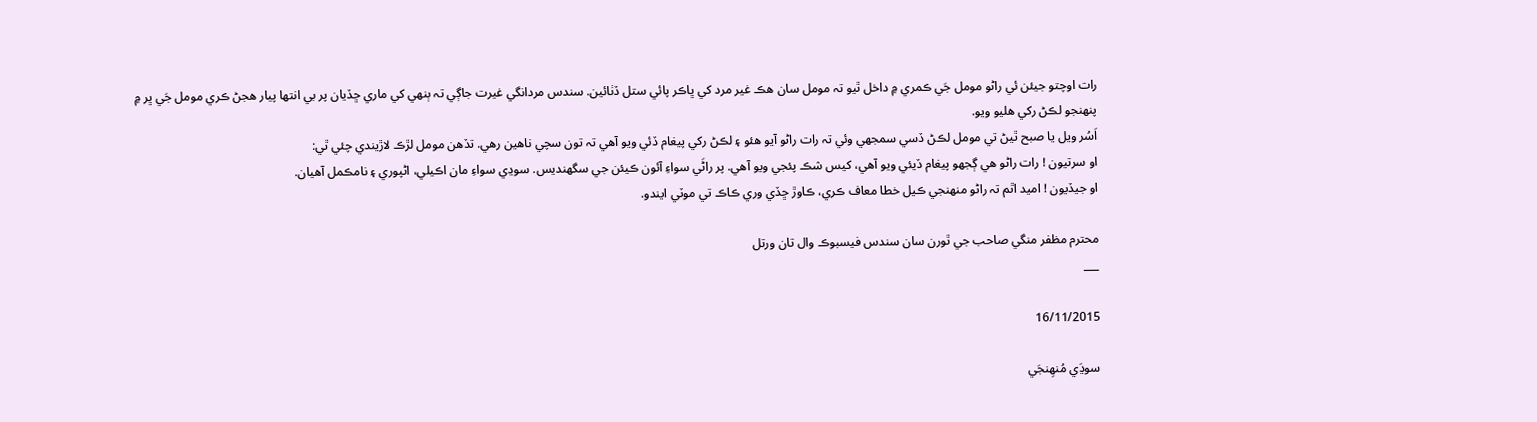رات اوچتو جيئن ئي راڻو مومل جَي ڪمري ۾ داخل ٿيو تہ مومل سان هڪ غير مرد کي ڀاڪر پائي ستل ڏٺائين. سندس مردانگي غيرت جاڳي تہ ٻنهي کي ماري ڇڏيان پر بي انتها پيار هجڻ ڪري مومل جَي ڀر ۾ پنهنجو لڪڻ رکي هليو ويو.
اَسُر ويل يا صبح ٿيڻ تي مومل لڪڻ ڏسي سمجهي وئي تہ رات راڻو آيو هئو ۽ لڪڻ رکي پيغام ڏئي ويو آهي تہ تون سچي ناهين رهي. تڏهن مومل لڙڪ لاڙيندي چئي ٿي:
او سرتيون ! رات راڻو هي ڳجهو پيغام ڏيئي ويو آهي، کيس شڪ پئجي ويو آهي. پر راڻَي سواءِ آئون ڪيئن جي سگهنديس. سوڍي سواءِ مان اڪيلي، اڻپوري ۽ نامڪمل آهيان.
او جيڏيون ! اميد اٿم تہ راڻو منهنجي ڪيل خطا معاف ڪري، ڪاوڙ ڇڏي وري ڪاڪ تي موٽي ايندو.

محترم مظفر منگي صاحب جي ٿورن سان سندس فيسبوڪ وال تان ورتل
___

16/11/2015

سوڍَي مُنهِنجَي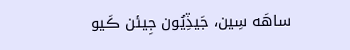ساهَه سِين، جَيڏِيُون جِيئن ڪَيو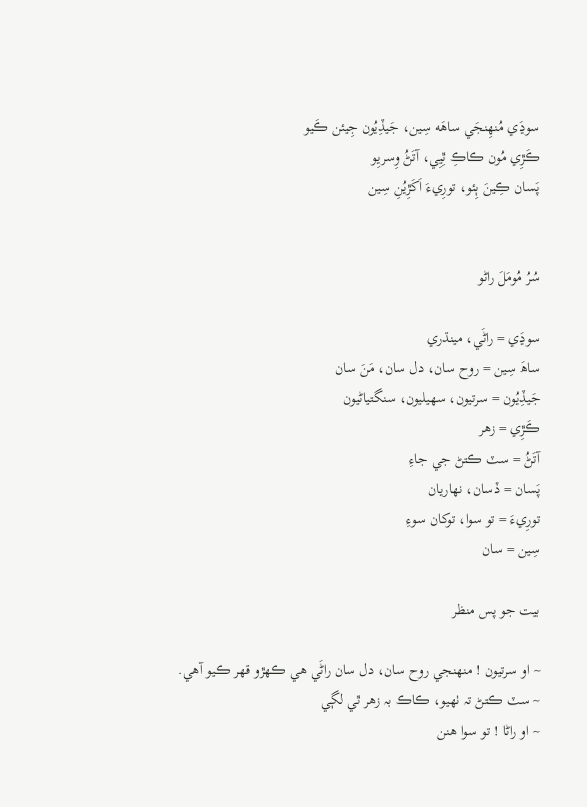سوڍَي مُنهِنجَي ساهَه سِين، جَيڏِيُون جِيئن ڪَيو
ڪَڙِي مُون ڪاڪِ ٿِيِي، آتَڻُ وِسريِو
پَسان ڪِينَ ٻِئو، تورِيءَ اَکَڙِيُنِ سِين


سُرُ مُومَلَ راڻو

سوڍَي = راڻَي، مينڌري
ساھَ سِين = روح سان، دل سان، مَنَ سان
جَيڏِيُون = سرتيون، سهيليون، سنگتياڻيون
ڪَڙِي = زهر
آتَڻُ = سٽ ڪتڻ جي جاءِ
پَسان = ڏسان، نهاريان
تورِيءَ = تو سوا، توکان سوءِ
سِين = سان

بيت جو پس منظر

~ او سرتيون ! منهنجي روح سان، دل سان راڻَي هي ڪهڙو قهر ڪيو آهي.
~ سٽ ڪتڻ تہ ٺهيو، ڪاڪ بہ زهر ٿي لڳي
~ او راڻا ! تو سوا هنن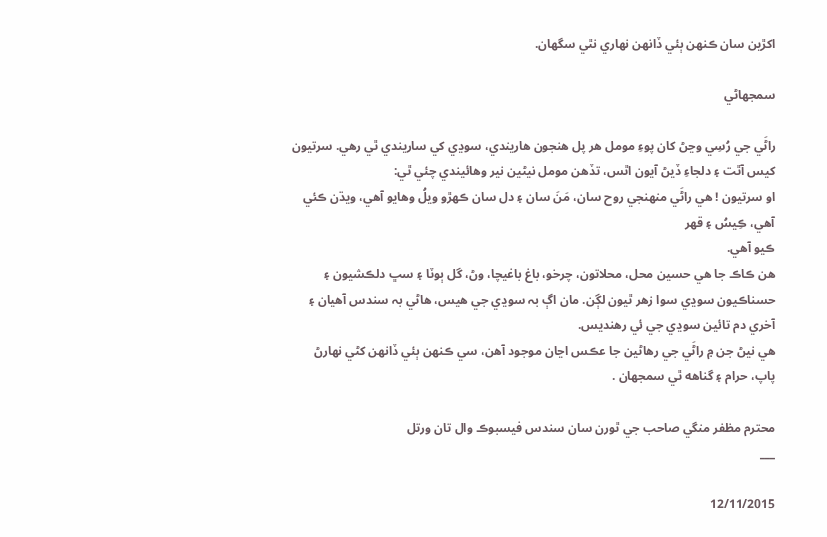اکڙين سان ڪنهن ٻئي ڏانهن نهاري نٿي سگهان.

سمجهاڻي

راڻَي جي رُسِي وڃڻ کان پوءِ مومل هر پل هنجون هاريندي، سوڍي کي ساريندي ٿي رهي. سرتيون کيس آٿت ۽ دلجاءِ ڏيڻ آيون اٿس، تڏهن مومل نيڻين نير وهائيندي چئي ٿي:
او سرتيون ! هي راڻَي منهنجي روح سان، مَنَ سان ۽ دل سان ڪهڙو ويلُ وهايو آهي، ويڌن ڪئي آهي، ڪِيسُ ۽ قهر
ڪيو آهي.
هن ڪاڪ جا هي حسين محل، محلاتون، چرخو، باغ باغيچا، وڻ، گل ٻوٽا ۽ سڀ دلڪشيون ۽ حسناڪيون سوڍي سوا زهر ٿيون لڳن. مان اڳ بہ سوڍي جي هيس، هاڻي بہ سندس آهيان ۽ آخري دم تائين سوڍي جي ئي رهنديس.
هي نيڻ جن ۾ راڻَي جي رهاڻين جا عڪس اڃان موجود آهن، سي ڪنهن ٻئي ڏانهن کڻي نهارڻ پاپ، حرام ۽ گناهه ٿي سمجهان .

محترم مظفر منگي صاحب جي ٿورن سان سندس فيسبوڪ وال تان ورتل
___

12/11/2015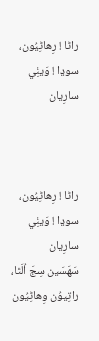راڻا ! رِهاڻِيُون، سوڍا ! وَيٺِي سارِيان



راڻا ! رِهاڻِيُون، سوڍا ! وَيٺِي سارِيان
سَهَسَين سِڄَ اُلَٿا، راتِيوُن وِهاڻِيُون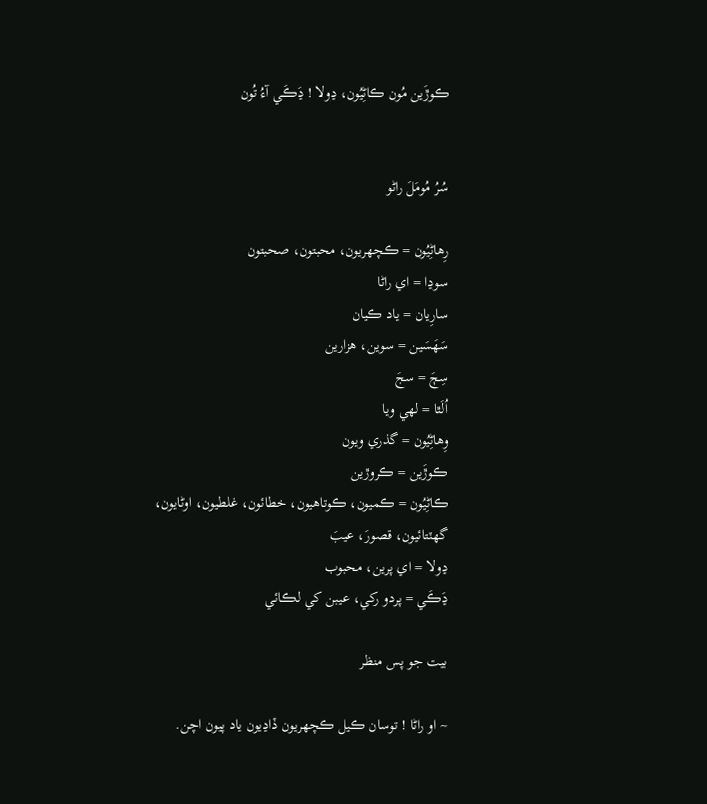ڪوڙَين مُون ڪاڻِيُون، ڍولا ! ڍَڪَي آءُ تُون


سُرُ مُومَلَ راڻو

رِهاڻِيُون = ڪچهريون، محبتون، صحبتون
سوڍا = اي راڻا
سارِيان = ياد ڪيان
سَهَسَين = سوين، هزارين
سِڄَ = سجَ
اُلَٿا = لهي ويا
وِهاڻِيُون = گذري ويون
ڪوڙَين = ڪروڙين
ڪاڻِيُون = ڪميون، ڪوتاهيون، خطائون، غلطيون، اوڻايون، گهٽتائيون، قصورَ، عيبَ
ڍولا = اي پرين، محبوب
ڍَڪَي = پردو رکي، عيبن کي لڪائي

بيت جو پس منظر

~ او راڻا ! توسان ڪيل ڪچهريون ڏاڍيون ياد پيون اچن.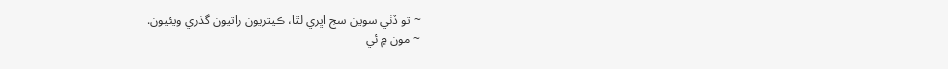~ تو ڏٺي سوين سج اڀري لٿا، ڪيتريون راتيون گذري ويئيون.
~ مون ۾ ئي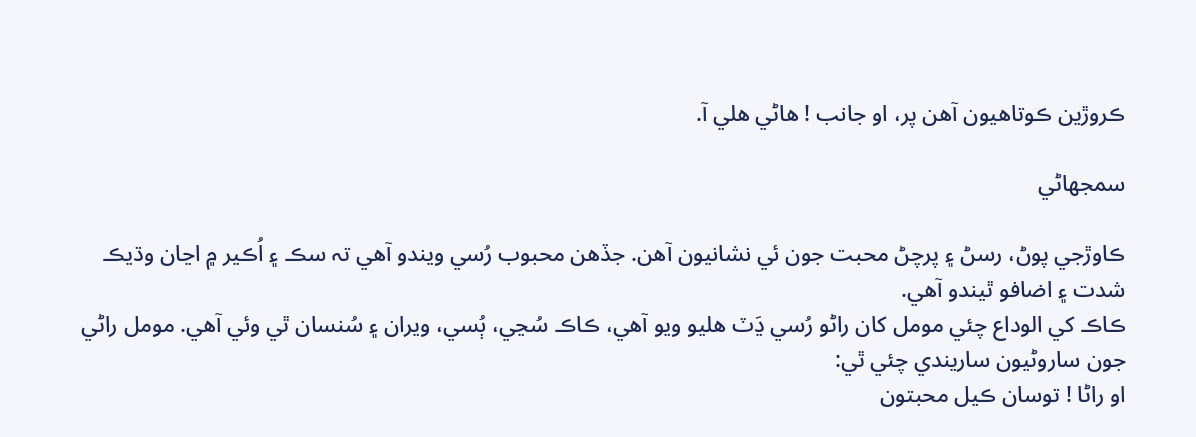ڪروڙين ڪوتاهيون آهن پر، او جانب ! هاڻي هلي آ.

سمجهاڻي

ڪاوڙجي پوڻ، رسڻ ۽ پرچڻ محبت جون ئي نشانيون آهن. جڏهن محبوب رُسي ويندو آهي تہ سڪ ۽ اُڪير ۾ اڃان وڌيڪ شدت ۽ اضافو ٿيندو آهي.
ڪاڪ کي الوداع چئي مومل کان راڻو رُسي ڍَٽ هليو ويو آهي، ڪاڪ سُڃي، ٻُسي، ويران ۽ سُنسان ٿي وئي آهي. مومل راڻي جون ساروڻيون ساريندي چئي ٿي:
او راڻا ! توسان ڪيل محبتون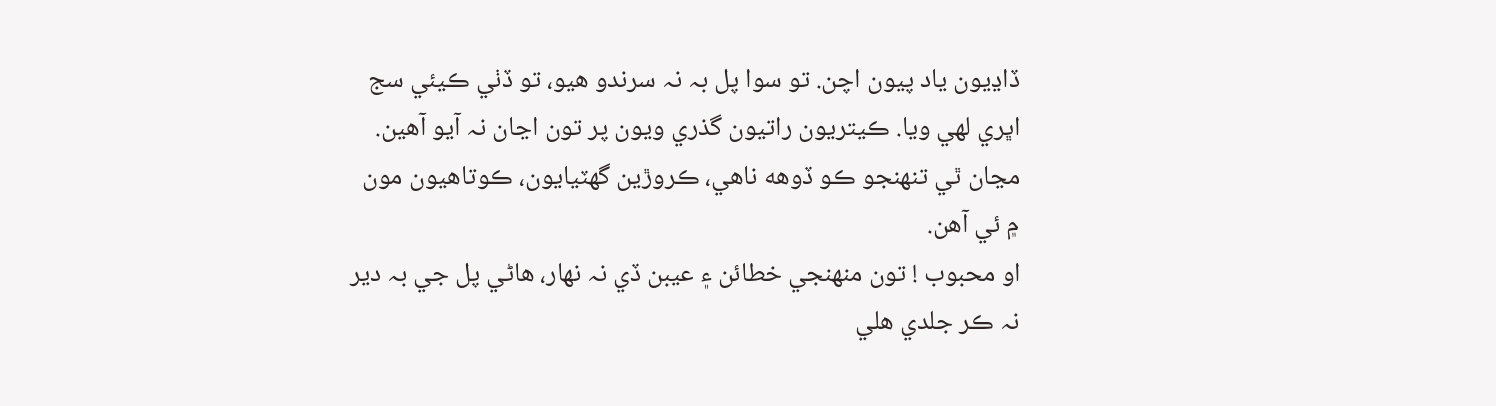ڏاڍيون ياد پيون اچن. تو سوا پل بہ نہ سرندو هيو، تو ڏٺي ڪيئي سج اڀري لهي ويا. ڪيتريون راتيون گذري ويون پر تون اڃان نہ آيو آهين. مڃان ٿي تنهنجو ڪو ڏوهه ناهي، ڪروڙين گهٽيايون، ڪوتاهيون مون ۾ ئي آهن.
او محبوب ! تون منهنجي خطائن ۽ عيبن ڏي نہ نهار، هاڻي پل جي بہ دير نہ ڪر جلدي هلي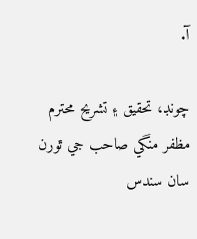آ.

چونڊ، تحقيق ۽ تشريح محترم مظفر منگي صاحب جي ٿورن سان سندس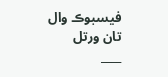فيسبوڪ وال تان ورتل
____